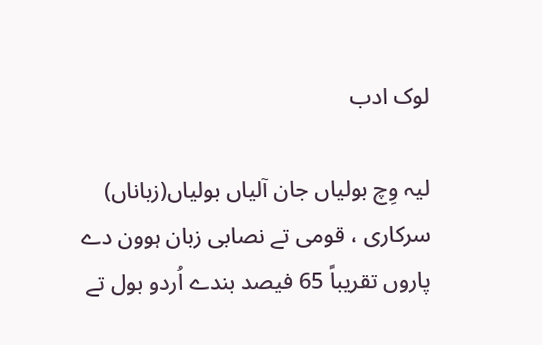لوک ادب

لیہ وِچ بولیاں جان آلیاں بولیاں(زباناں)
سرکاری ، قومی تے نصابی زبان ہوون دے پاروں تقریباً 65 فیصد بندے اُردو بول تے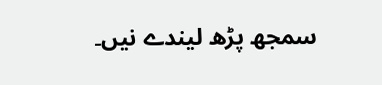سمجھ پڑھ لیندے نیں۔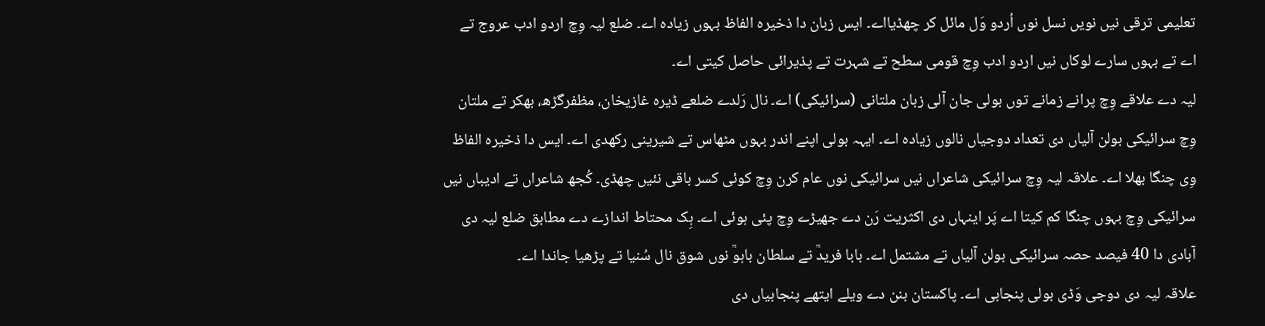تعلیمی ترقی نیں نویں نسل نوں اُردو وَل مائل کر چھڈیااے۔ ایس زبان دا ذخیرہ الفاظ بہوں زیادہ اے۔ ضلع لیہ وِچ اردو ادب عروج تے اے تے بہوں سارے لوکاں نیں اردو ادب وِچ قومی سطح تے شہرت تے پذیرائی حاصل کیتی اے۔
لیہ دے علاقے وِچ پرانے زمانے توں بولی جان آلی زبان ملتانی (سرائیکی) اے۔ نال رَلدے ضلعے ڈیرہ غازیخان، مظفرگڑھ، بھکر تے ملتان وِچ سرائیکی بولن آلیاں دی تعداد دوجیاں نالوں زیادہ اے۔ ایہہ بولی اپنے اندر بہوں مٹھاس تے شیرینی رکھدی اے۔ ایس دا ذخیرہ الفاظ وِی چنگا بھلا اے۔ علاقہ لیہ وِچ سرائیکی شاعراں نیں سرائیکی نوں عام کرن وِچ کوئی کسر باقی نئیں چھڈی۔ کُجھ شاعراں تے ادیباں نیں سرائیکی وِچ بہوں چنگا کم کیتا اے پَر اینہاں دی اکثریت رَن دے جھیڑے وِچ پئی ہوئی اے۔ ہِک محتاط اندازے دے مطابق ضلع لیہ دی آبادی دا 40 فیصد حصہ سرائیکی بولن آلیاں تے مشتمل اے۔ بابا فریدؒ تے سلطان باہوؒ نوں شوق نال سُنیا تے پڑھیا جاندا اے۔
علاقہ لیہ دی دوجی وَڈی بولی پنجابی اے۔ پاکستان بنن دے ویلے ایتھے پنجابیاں دی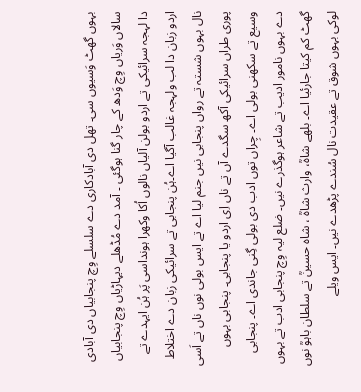بہوں گھٹ وَسیوں سی۔ تھل دی آبادکاری دے سلسلے وِچ پنجابیاں دی آبادی سالاں وَریاں وِچ وَدھ کے چار گنا ہوگئی ۔ آمد دے مُڈھلے دیہاڑیاں وِچ پنجابیاں دا لہجہ سرائیکی تے اردو بولن آلیاں نالوں اُکا وکھرا ہونداسی پَر ہُن ایہدے تے اردو زبان دا لب ولہجہ غالب آگیا اے۔ہُن پنجابی تے سرائیکی زبان دے اختلاط نال بہوں شستہ تے رواں پنجابی نیں جنم لیا اے تے ایس بولی نوں ناں تے اَسی پوری طراں سرائیکی آکھ سگدے آں تے ناں اِی اردو یا پنجابی۔ پنجابی بہوں وسیع تے سکھنی بولی اے۔ چِراں توں ادب دی بولی گِنی جاندی اے۔ پنجابی دے بہوں نامور ادیب تے شاعر ہوگذرے نیں۔ ضلع لیہ وِچ پنجابی ادب تے بہوں گھٹ کم کیتا جارئیا اے۔ بلھے شاہؒ، وارث شاہؒ ، شاہ حسینؒ تے سلطان باہوؒ نوں لوکی بہوں شوق تے عقیدت نال سُندے پڑھدے نیں۔ ایس ویلے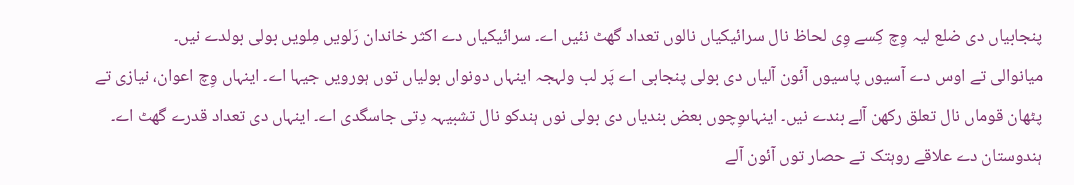پنجابیاں دی ضلع لیہ وِچ کِسے وِی لحاظ نال سرائیکیاں نالوں تعداد گھٹ نئیں اے۔ سرائیکیاں دے اکثر خاندان رَلویں مِلویں بولی بولدے نیں۔
میانوالی تے اوس دے آسیوں پاسیوں آئون آلیاں دی بولی پنجابی اے پَر لب ولہجہ اینہاں دونواں بولیاں توں ہورویں جیہا اے۔ اینہاں وِچ اعوان، نیازی تے پٹھان قوماں نال تعلق رکھن آلے بندے نیں۔ اینہاںوِچوں بعض بندیاں دی بولی نوں ہندکو نال تشبیہہ دِتی جاسگدی اے۔ اینہاں دی تعداد قدرے گھٹ اے۔
ہندوستان دے علاقے روہتک تے حصار توں آئون آلے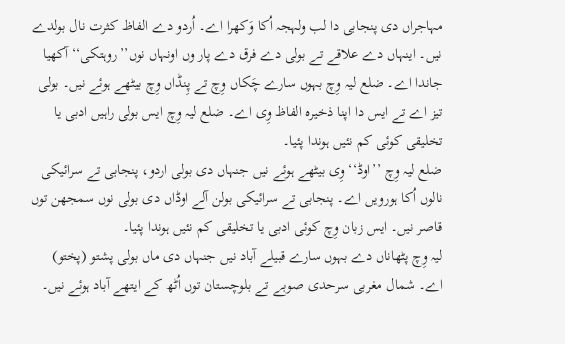مہاجراں دی پنجابی دا لب ولہجہ اُکا وَکھرا اے۔ اُردو دے الفاظ کثرت نال بولدے نیں۔ اینہاں دے علاقے تے بولی دے فرق دے پار وں اونہاں نوں’’روہتکی‘‘ آکھیا جاندا اے۔ ضلع لیہ وِچ بہوں سارے چَکاں وِچ تے پِنڈاں وِچ بیٹھے ہوئے نیں۔ بولی تیز اے تے ایس دا اپنا ذخیرہ الفاظ وِی اے۔ ضلع لیہ وِچ ایس بولی راہیں ادبی یا تخلیقی کوئی کم نئیں ہوندا پئیا۔
ضلع لیہ وِچ ’’اوڈ‘‘ وِی بیٹھے ہوئے نیں جنہاں دی بولی اردو، پنجابی تے سرائیکی نالوں اُکا ہورویں اے۔ پنجابی تے سرائیکی بولن آلے اوڈاں دی بولی نوں سمجھن توں قاصر نیں۔ ایس زبان وِچ کوئی ادبی یا تخلیقی کم نئیں ہوندا پئیا۔
لیہ وِچ پٹھاناں دے بہوں سارے قبیلے آباد نیں جنہاں دی ماں بولی پشتو (پختو) اے۔ شمال مغربی سرحدی صوبے تے بلوچستان توں اُٹھ کے ایتھے آباد ہوئے نیں۔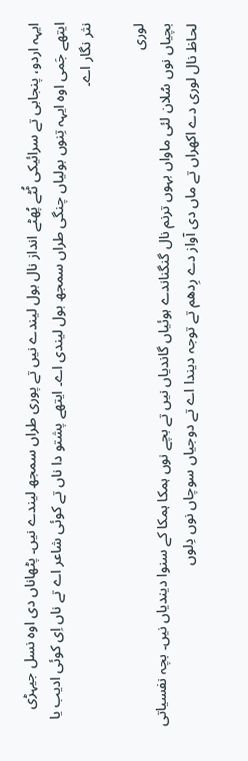ایہہ اردو، پنجابی تے سرائیکی ٹُٹے پُھٹے انداز نال بول لیندے نیں تے پوری طراں سمجھ لیندے نیں۔ پٹھاناں دی اوہ نسل جیہڑی ایتھے جَمی اوہ ایہہ تِنوں بولیاں چنگی طراں سمجھ بول لیندی اے۔ ایتھے پشتو دا ناں تے کوئی شاعر اے تے ناں اِی کوئی ادیب یا نثر نگار اے۔

لوری
بچیاں نوں سُلان لئی ماواں بہوں ترنم نال گنگناندے ہوئیاں گاندیاں نیں تے بچے نوں ہمکا ہمکا کے سنوا دیندیاں نیں۔ بچہ نفسیاتی لحاظ نال لوری دے اکھراں تے ماں دی آواز دے رِدھم تے توجہ دیندا اے تے دوجیاں سوچاں نوں دِلوں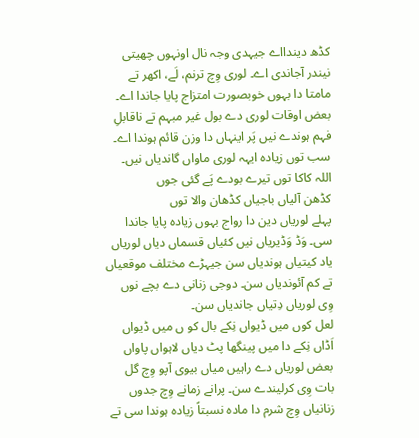کڈھ دیندااے جیہدی وجہ نال اونہوں چھیتی نیندر آجاندی اے۔ لوری وِچ ترنم، لَے، اکھر تے مامتا دا بہوں خوبصورت امتزاج پایا جاندا اے۔ بعض اوقات لوری دے بول غیر مبہم تے ناقابلِ فہم ہوندے نیں پَر اینہاں دا وزن قائم ہوندا اے۔ سب توں زیادہ ایہہ لوری ماواں گاندیاں نیں۔
اللہ کاکا توں تیرے بودے پَے گئی جوں
کڈھن آلیاں باجیاں کڈھان والا توں
پہلے لوریاں دین دا رواج بہوں زیادہ پایا جاندا سی۔ وَڈ وَڈیریاں نیں کئیاں قسماں دیاں لوریاں یاد کیتیاں ہوندیاں سن جیہڑے مختلف موقعیاں تے کم آئوندیاں سن۔ دوجی زنانی دے بچے نوں وِی لوریاں دِتیاں جاندیاں سن۔
لعل کوں میں ڈیواں نِکے بال کو ں میں ڈیواں
اَڈاں نِکے دا میں پینگھا پٹ دیاں لاہواں پاواں
بعض لوریاں دے راہیں میاں بیوی آپو وِچ گل بات وِی کرلیندے سن۔ پرانے زمانے وِچ جدوں زنانیاں وِچ شرم دا مادہ نسبتاً زیادہ ہوندا سی تے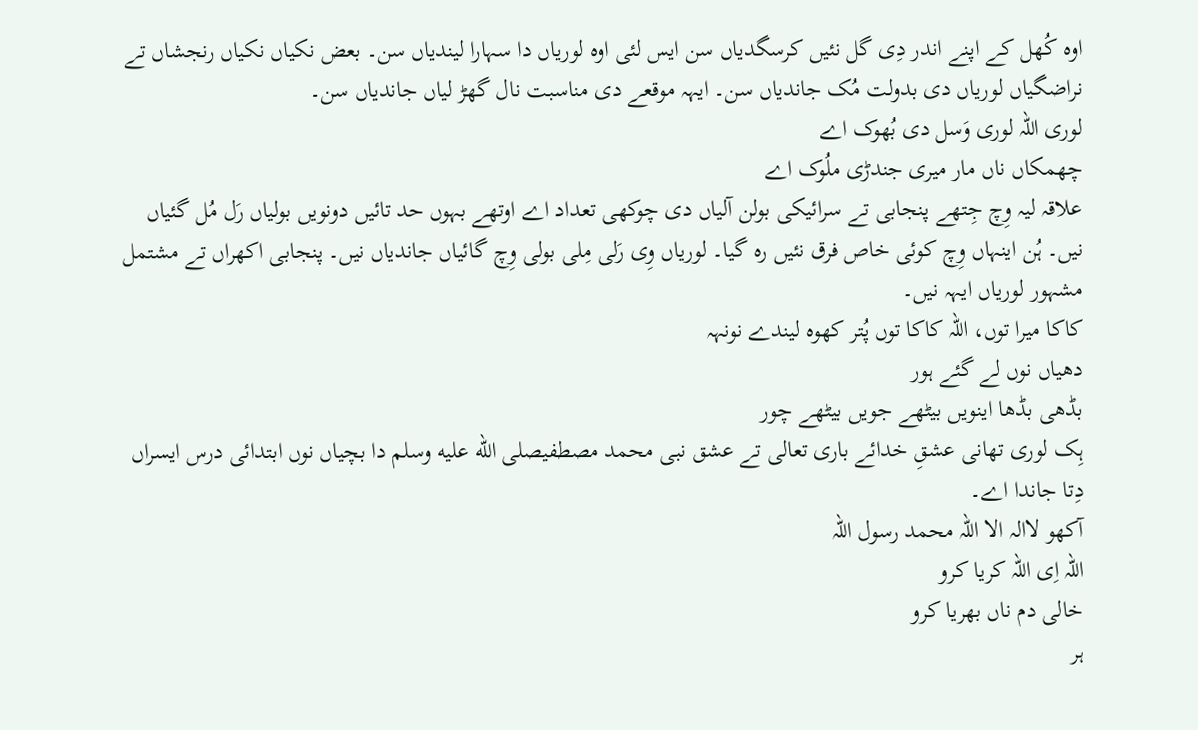اوہ کُھل کے اپنے اندر دِی گل نئیں کرسگدیاں سن ایس لئی اوہ لوریاں دا سہارا لیندیاں سن۔ بعض نکیاں نکیاں رنجشاں تے نراضگیاں لوریاں دی بدولت مُک جاندیاں سن۔ ایہہ موقعے دی مناسبت نال گھڑ لیاں جاندیاں سن۔
لوری اللہ لوری وَسل دی بُھوک اے
چھمکاں ناں مار میری جندڑی ملُوک اے
علاقہ لیہ وِچ جِتھے پنجابی تے سرائیکی بولن آلیاں دی چوکھی تعداد اے اوتھے بہوں حد تائیں دونویں بولیاں رَل مُل گئیاں نیں۔ ہُن اینہاں وِچ کوئی خاص فرق نئیں رہ گیا۔ لوریاں وِی رَلی مِلی بولی وِچ گائیاں جاندیاں نیں۔ پنجابی اکھراں تے مشتمل مشہور لوریاں ایہہ نیں۔
کاکا میرا توں، اللہ کاکا توں پُتر کھوہ لیندے نونہہ
دھیاں نوں لے گئے ہور
بڈھی بڈھا اینویں بیٹھے جویں بیٹھے چور
ہِک لوری تھانی عشقِ خدائے باری تعالی تے عشق نبی محمد مصطفیصلى الله عليه وسلم دا بچیاں نوں ابتدائی درس ایسراں دِتا جاندا اے۔
آکھو لاالہ الا اللہ محمد رسول اللہ
اللہ اِی اللہ کریا کرو
خالی دم ناں بھریا کرو
ہر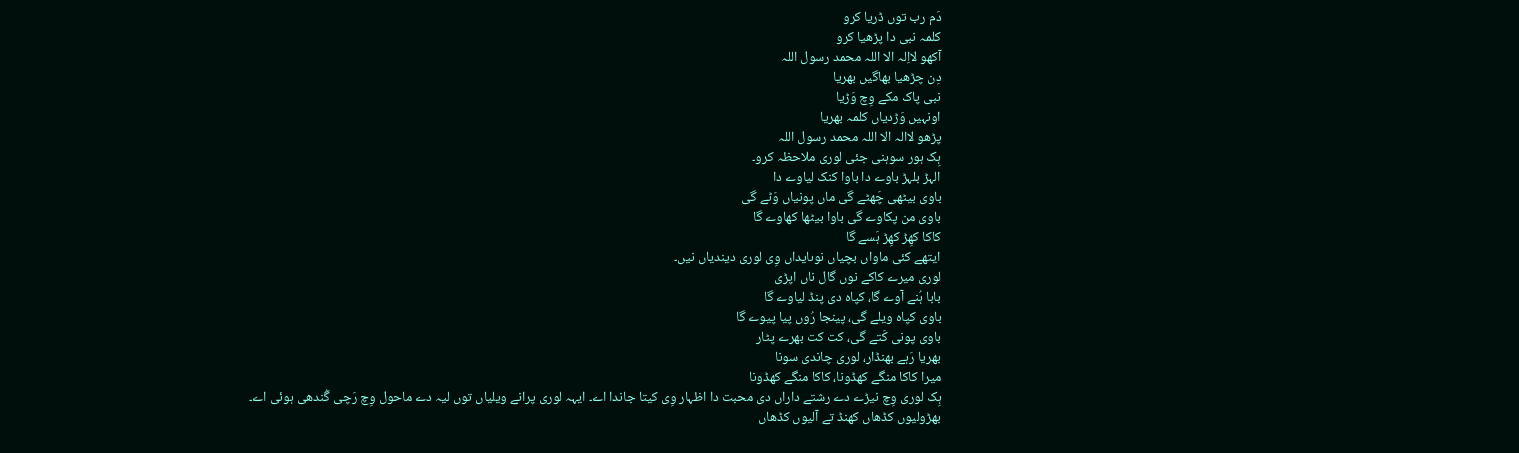دَم رب توں ڈریا کرو
کلمہ نبی دا پڑھیا کرو
آکھو لااِلہ الا اللہ محمد رسول اللہ
دِن چڑھیا بھاگیں بھریا
نبی پاک مکے وِچ وَڑیا
اونہیں وَڑدیاں کلمہ بھریا
پڑھو لاالہ الا اللہ محمد رسول اللہ
ہِک ہور سوہنی جئی لوری ملاحظہ کرو۔
الہڑ بلہڑ باوے دا باوا کنک لیاوے دا
باوی بیٹھی چَھٹے گی ماں پونیاں وَٹے گی
باوی من پکاوے گی باوا بیٹھا کھاوے گا
کاکا کھِڑ کھِڑ ہَسے گا
ایتھے کئی ماواں بچیاں نوںایداں وِی لوری دیندیاں نیں۔
لوری میرے کاکے نوں گال ناں اپڑی
بابا ہُنے آوے گا، کپاہ دی پنڈ لیاوے گا
باوی کپاہ ویلے گی، پینجا رُوں پیا پیوے گا
باوی پونی کَتے گی، کت کت بھرے پٹار
بھریا رَہے بھنڈار، لوری چاندی سونا
میرا کاکا منگے کھڈونا، کاکا منگے کھڈونا
ہِک لوری وِچ نیڑے دے رشتے داراں دی محبت دا اظہار وِی کیتا جاندا اے۔ ایہہ لوری پرانے ویلیاں توں لیہ دے ماحول وِچ رَچی گُندھی ہوئی اے۔
بھڑولیوں کڈھاں کھنڈ تے آلیوں کڈھاں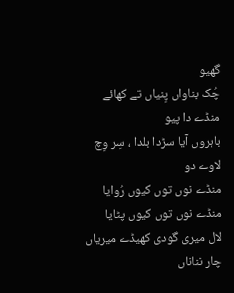گھیو
چُک بناواں پِنیاں تے کھائے منڈے دا پیو
باہروں آیا سڑدا بلدا ، سِر وِچ لاوے دو
منڈے نوں توں کیوں رُوایا منڈے نوں توں کیوں پٹایا
لال میری گودی کھیڈے میریاں چار نناناں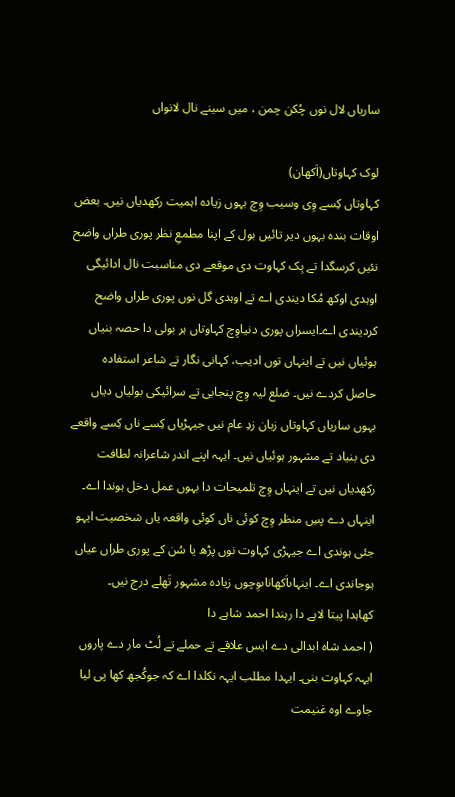ساریاں لال نوں چُکن چمن ، میں سینے نال لانواں

لوک کہاوتاں(اَکھان)
کہاوتاں کِسے وِی وسیب وِچ بہوں زیادہ اہمیت رکھدیاں نیں۔ بعض اوقات بندہ بہوں دیر تائیں بول کے اپنا مطمعِ نظر پوری طراں واضح نئیں کرسگدا تے ہِک کہاوت دی موقعے دی مناسبت نال ادائیگی اوہدی اوکھ مُکا دیندی اے تے اوہدی گل نوں پوری طراں واضح کردیندی اے۔ایسراں پوری دنیاوِچ کہاوتاں ہر بولی دا حصہ بنیاں ہوئیاں نیں تے اینہاں توں ادیب، کہانی نگار تے شاعر استفادہ حاصل کردے نیں۔ ضلع لیہ وِچ پنجابی تے سرائیکی بولیاں دیاں بہوں ساریاں کہاوتاں زبان زدِ عام نیں جیہڑیاں کِسے ناں کِسے واقعے دی بنیاد تے مشہور ہوئیاں نیں۔ ایہہ اپنے اندر شاعرانہ لطافت رکھدیاں نیں تے اینہاں وِچ تلمیحات دا بہوں عمل دخل ہوندا اے۔ اینہاں دے پسِ منظر وِچ کوئی ناں کوئی واقعہ یاں شخصیت ایہو جئی ہوندی اے جیہڑی کہاوت نوں پڑھ یا سُن کے پوری طراں عیاں ہوجاندی اے۔ اینہاںاَکھاناںوِچوں زیادہ مشہور تَھلے درج نیں۔
کھاہدا پیتا لاہے دا رہندا احمد شاہے دا
( احمد شاہ ابدالی دے ایس علاقے تے حملے تے لُٹ مار دے پاروں ایہہ کہاوت بنی۔ ایہدا مطلب ایہہ نکلدا اے کہ جوکُجھ کھا پی لیا جاوے اوہ غنیمت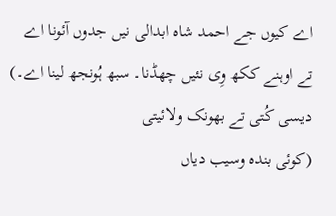اے کیوں جے احمد شاہ ابدالی نیں جدوں آئونا اے تے اوہنے ککھ وِی نئیں چھڈنا۔ سبھ ہُونجھ لینا اے۔)
دیسی کُتی تے بھونک ولائیتی
(کوئی بندہ وسیب دیاں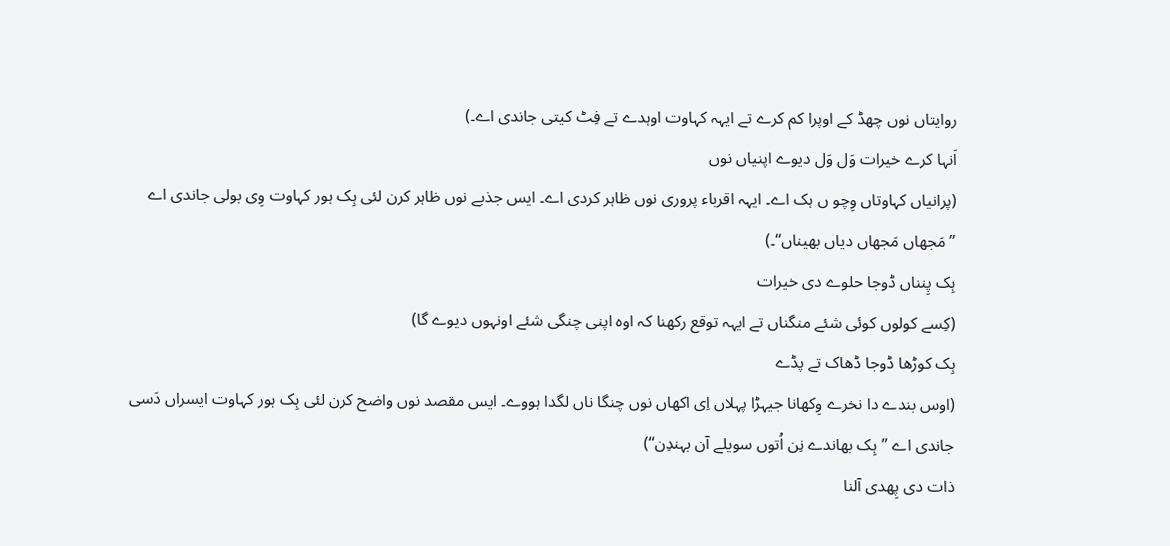روایتاں نوں چھڈ کے اوپرا کم کرے تے ایہہ کہاوت اوہدے تے فِٹ کیتی جاندی اے۔)
اَنہا کرے خیرات وَل وَل دیوے اپنیاں نوں
(پرانیاں کہاوتاں وِچو ں ہک اے۔ ایہہ اقرباء پروری نوں ظاہر کردی اے۔ ایس جذبے نوں ظاہر کرن لئی ہِک ہور کہاوت وِی بولی جاندی اے ’’مَجھاں مَجھاں دیاں بھیناں‘‘۔)
ہِک پِنناں ڈوجا حلوے دی خیرات
(کِسے کولوں کوئی شئے منگناں تے ایہہ توقع رکھنا کہ اوہ اپنی چنگی شئے اونہوں دیوے گا)
ہِک کوڑھا ڈوجا ڈھاک تے پڈے
(اوس بندے دا نخرے وِکھانا جیہڑا پہلاں اِی اکھاں نوں چنگا ناں لگدا ہووے۔ ایس مقصد نوں واضح کرن لئی ہِک ہور کہاوت ایسراں دَسی جاندی اے ’’ہِک بھاندے نِن اُتوں سویلے آن بہندِن‘‘)
ذات دی پِھدی آلنا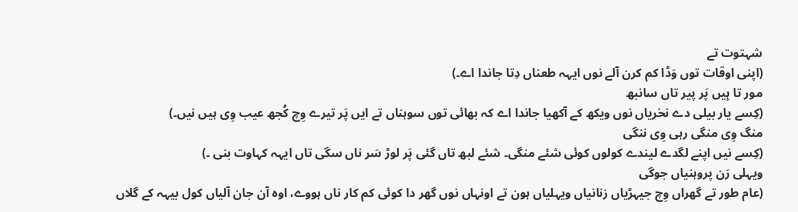شہتوت تے
(اپنی اوقات توں وَڈا کم کرن آلے نوں ایہہ طعناں دِتا جاندا اے۔)
مور تا ہِیں پَر پیر تاں سانبھ
(کِسے یار بیلی دے نخریاں نوں ویکھ کے آکھیا جاندا اے کہ بھائی توں سوہناں تے ایں پَر تیرے وِچ کُجھ عیب وِی ہیں نیں۔)
منگ وِی منگی رہی وِی ننگی
(کِسے نیں اپنے لگدے لیندے کولوں کوئی شئے منگی۔ شئے لبھ تاں گئی پَر لوڑ سَر ناں سگی تاں ایہہ کہاوت بنی ۔)
ویہلی رَن پروہنیاں جوگی
(عام طور تے گھراں وِچ جیہڑیاں زنانیاں ویہلیاں ہون تے اونہاں نوں گھر دا کوئی کم کار ناں ہووے، اوہ آن جان آلیاں کول بیہہ کے گلاں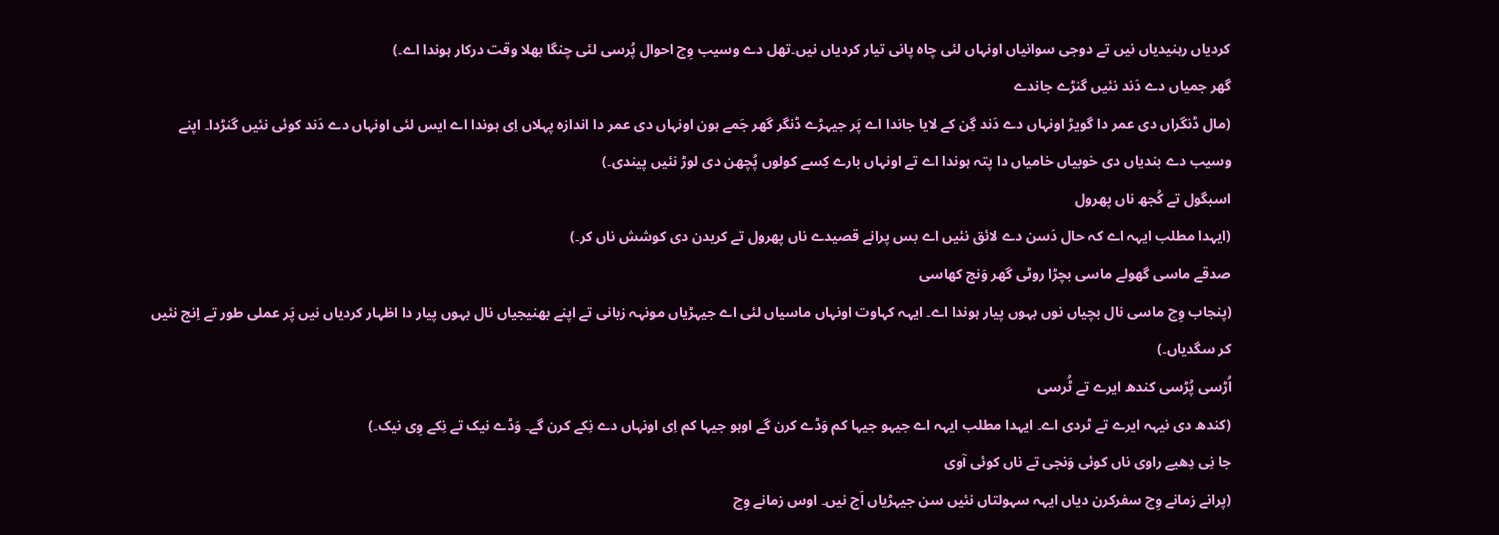کردیاں رہنیدیاں نیں تے دوجی سوانیاں اونہاں لئی چاہ پانی تیار کردیاں نیں۔تھل دے وسیب وِچ احوال پُرسی لئی چنگا بھلا وقت درکار ہوندا اے۔)
گھر جمیاں دے دَند نئیں گنڑے جاندے
(مال ڈنگراں دی عمر دا گویڑ اونہاں دے دَند گِن کے لایا جاندا اے پَر جیہڑے ڈنگر گھر جَمے ہون اونہاں دی عمر دا اندازہ پہلاں اِی ہوندا اے ایس لئی اونہاں دے دَند کوئی نئیں گنڑدا۔ اپنے وسیب دے بندیاں دی خوبیاں خامیاں دا پتہ ہوندا اے تے اونہاں بارے کِسے کولوں پُچھن دی لوڑ نئیں پیندی۔)
اسبگول تے کُجھ ناں پھرول
(ایہدا مطلب ایہہ اے کہ حال دَسن دے لائق نئیں اے بس پرانے قصیدے ناں پھرول تے کریدن دی کوشش ناں کر۔)
صدقے ماسی گھولے ماسی بچڑا روٹی گھر وَنج کھاسی
(پنجاب وِچ ماسی نال بچیاں نوں بہوں پیار ہوندا اے۔ ایہہ کہاوت اونہاں ماسیاں لئی اے جیہڑیاں مونہہ زبانی تے اپنے بھنیجیاں نال بہوں پیار دا اظہار کردیاں نیں پَر عملی طور تے اِنج نئیں کر سگدیاں۔)
اُڑسی پُڑسی کندھ ایرے تے ٹُرسی
(کندھ دی نیہہ ایرے تے ٹردی اے۔ ایہدا مطلب ایہہ اے جیہو جیہا کم وَڈے کرن گے اوہو جیہا کم اِی اونہاں دے نِکے کرن گے۔ وَڈے نیک تے نِکے وِی نیک۔)
جا نِی دِھیے راوی ناں کوئی وَنجی تے ناں کوئی آوی
(پرانے زمانے وِچ سفرکرن دیاں ایہہ سہولتاں نئیں سن جیہڑیاں اَج نیں۔ اوس زمانے وِچ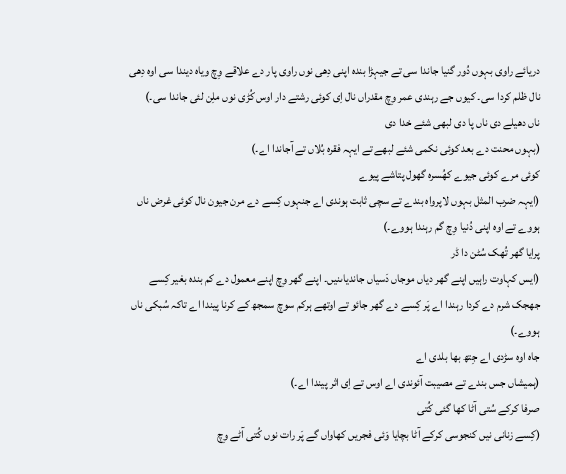دریائے راوی بہوں دُور گنیا جاندا سی تے جیہڑا بندہ اپنی دِھی نوں راوی پار دے علاقے وِچ ویاہ دیندا سی اوہ دِھی نال ظلم کردا سی۔ کیوں جے رہندی عمر وِچ مقدراں نال اِی کوئی رشتے دار اوس کُڑی نوں ملِن لئی جاندا سی۔)
ناں دھیلے دی ناں پا دی لبھی شئے خدا دی
(بہوں محنت دے بعد کوئی نکمی شئے لبھے تے ایہہ فقرہ بُلاں تے آجاندا اے۔)
کوئی مرے کوئی جیوے کھُسرہ گھول پتاشے پیوے
(ایہہ ضرب المثل بہوں لاپرواہ بندے تے سچی ثابت ہوندی اے جنہوں کِسے دے مرن جیون نال کوئی غرض ناں ہووے تے اوہ اپنی دُنیا وِچ گم رہندا ہووے۔)
پرایا گھر تُھک سُٹن دا ڈر
(ایس کہاوت راہیں اپنے گھر دیاں موجاں دَسیاں جاندیاںنیں۔ اپنے گھر وِچ اپنے معمول دے کم بندہ بغیر کِسے جھجک شرم دے کردا رہندا اے پَر کِسے دے گھر جائو تے اوتھے ہرکم سوچ سمجھ کے کرنا پیندا اے تاکہ سُبکی ناں ہووے۔)
جاہ اوہ سڑدی اے جِتھ بھا بلدی اے
(ہمیشاں جس بندے تے مصیبت آئوندی اے اوس تے اِی اثر پیندا اے۔)
صرفا کرکے سُتی آٹا کھا گئی کُتی
(کِسے زنانی نیں کنجوسی کرکے آٹا بچایا وَئی فجریں کھاواں گے پَر رات نوں کُتی آٹے وِچ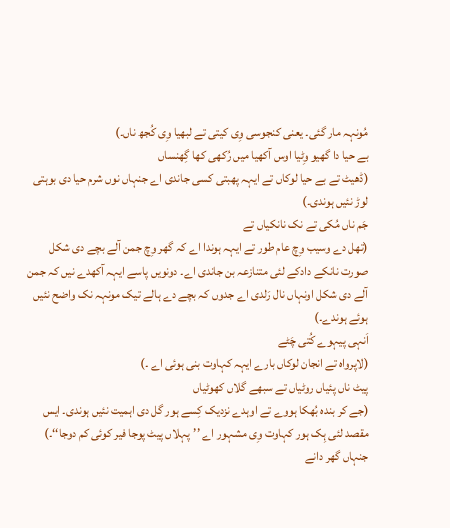مُونہہ مار گئی۔ یعنی کنجوسی وِی کیتی تے لبھیا وِی کُجھ ناں۔)
بے حیا دا گھیو وِٹیا اوس آکھیا میں رُکھی کھا گِھنساں
(ڈھیٹ تے بے حیا لوکاں تے ایہہ پھبتی کسی جاندی اے جنہاں نوں شرم حیا دی بوہتی لوڑ نئیں ہوندی۔)
جَم ناں مُکی تے نک نانکیاں تے
(تھل دے وسیب وِچ عام طور تے ایہہ ہوندا اے کہ گھر وِچ جمن آلے بچے دی شکل صورت نانکے دادکے لئی متنازعہ بن جاندی اے۔ دونویں پاسے ایہہ آکھدے نیں کہ جمن آلے دی شکل اونہاں نال رَلدی اے جدوں کہ بچے دے ہالے تیک مونہہ نک واضح نئیں ہوئے ہوندے۔)
اَنہی پیہوے کُتی چَٹے
(لاپرواہ تے انجان لوکاں بارے ایہہ کہاوت بنی ہوئی اے ۔)
پیٹ ناں پئیاں روٹیاں تے سبھے گلاں کھوٹیاں
(جے کر بندہ بُھکا ہووے تے اوہدے نزدیک کِسے ہور گل دی اہمیت نئیں ہوندی۔ ایس مقصد لئی ہِک ہور کہاوت وِی مشہور اے ’’پہلاں پیٹ پوجا فیر کوئی کم دوجا‘‘۔)
جنہاں گھر دانے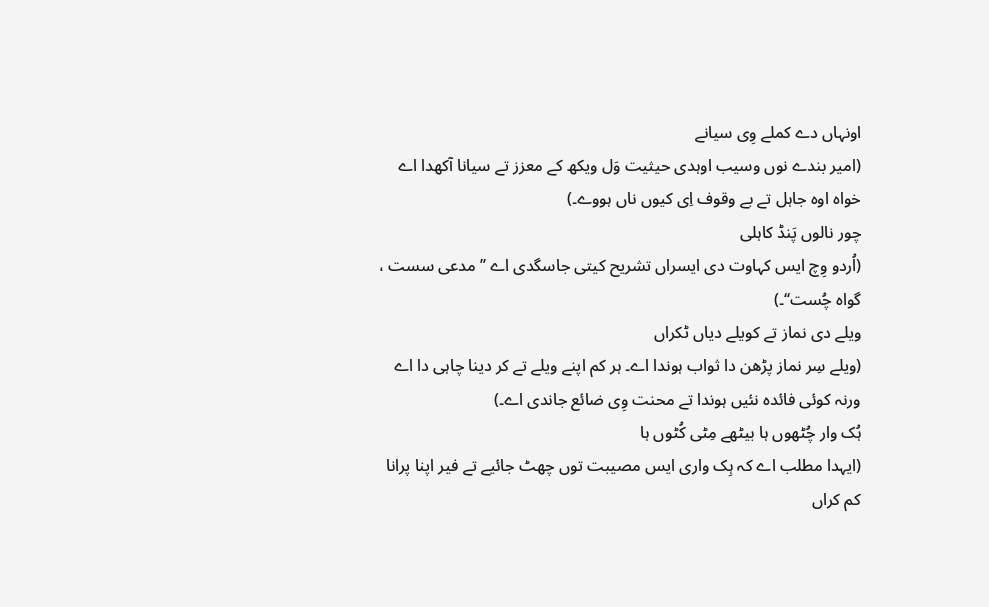اونہاں دے کملے وِی سیانے
(امیر بندے نوں وسیب اوہدی حیثیت وَل ویکھ کے معزز تے سیانا آکھدا اے خواہ اوہ جاہل تے بے وقوف اِی کیوں ناں ہووے۔)
چور نالوں پَنڈ کاہلی
(اُردو وِچ ایس کہاوت دی ایسراں تشریح کیتی جاسگدی اے ’’مدعی سست ، گواہ چُست‘‘۔)
ویلے دی نماز تے کویلے دیاں ٹکراں
(ویلے سِر نماز پڑھن دا ثواب ہوندا اے۔ ہر کم اپنے ویلے تے کر دینا چاہی دا اے ورنہ کوئی فائدہ نئیں ہوندا تے محنت وِی ضائع جاندی اے۔)
ہُک وار چُٹھوں ہا بیٹھے مِٹی کُٹوں ہا
(ایہدا مطلب اے کہ ہِک واری ایس مصیبت توں چھٹ جائیے تے فیر اپنا پرانا کم کراں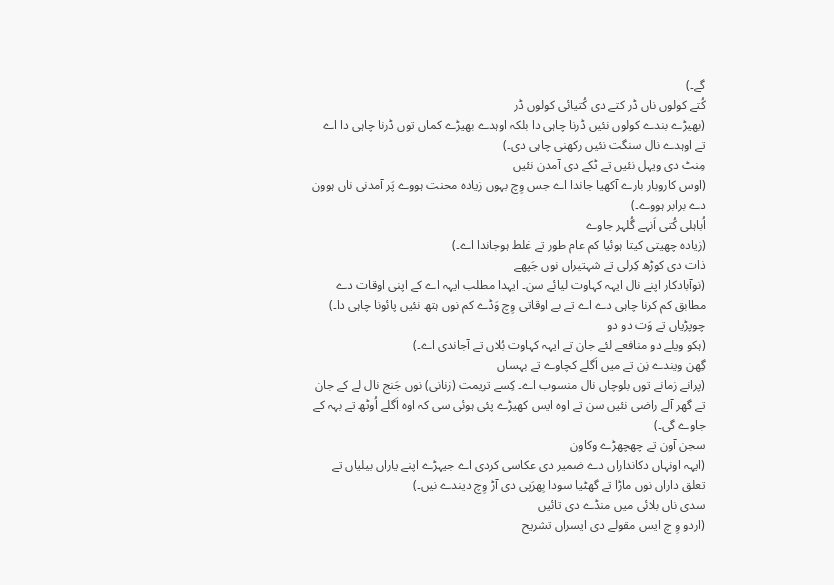گے۔)
کُتے کولوں ناں ڈر کتے دی کُتیائی کولوں ڈر
(بھیڑے بندے کولوں نئیں ڈرنا چاہی دا بلکہ اوہدے بھیڑے کماں توں ڈرنا چاہی دا اے تے اوہدے نال سنگت نئیں رکھنی چاہی دی۔)
مِنٹ دی ویہل نئیں تے ٹکے دی آمدن نئیں
(اوس کاروبار بارے آکھیا جاندا اے جس وِچ بہوں زیادہ محنت ہووے پَر آمدنی ناں ہوون دے برابر ہووے۔)
اُباہلی کُتی اَنہے گُلہر جاوے
(زیادہ چھیتی کیتا ہوئیا کم عام طور تے غلط ہوجاندا اے۔)
ذات دی کوڑھ کِرلی تے شہتیراں نوں جَپھے
(نوآبادکار اپنے نال ایہہ کہاوت لیائے سن۔ ایہدا مطلب ایہہ اے کے اپنی اوقات دے مطابق کم کرنا چاہی دے اے تے بے اوقاتی وِچ وَڈے کم نوں ہتھ نئیں پائونا چاہی دا۔)
چوپڑیاں تے وَت دو دو
(ہکو ویلے دو منافعے لئے جان تے ایہہ کہاوت بُلاں تے آجاندی اے۔)
گِھن ویندے نِن تے میں اَگلے کچاوے تے بہساں
(پرانے زمانے توں بلوچاں نال منسوب اے۔ کِسے تریمت (زنانی) نوں جَنج نال لے کے جان تے گھر آلے راضی نئیں سن تے اوہ ایس کھیڑے پئی ہوئی سی کہ اوہ اَگلے اُوٹھ تے بہہ کے جاوے گی۔)
سجن آون تے چھچھڑے وکاون
(ایہہ اونہاں دکانداراں دے ضمیر دی عکاسی کردی اے جیہڑے اپنے یاراں بیلیاں تے تعلق داراں نوں ماڑا تے گھٹیا سودا بِھرَپی دی آڑ وِچ دیندے نیں۔)
سدی ناں بلائی میں منڈے دی تائیں
(اردو وِ چ ایس مقولے دی ایسراں تشریح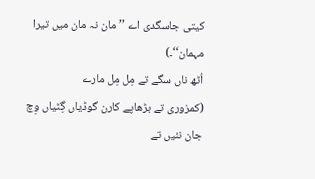کیتی جاسگدی اے ’’مان نہ مان میں تیرا مہمان‘‘۔)
اُٹھ ناں سگے تے مِل مِل مارے
(کمزوری تے بڑھاپے کارن گوڈیاں گِٹیاں وِچ جان نئیں تے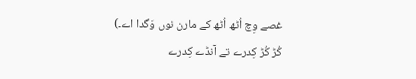غصے وِچ اُٹھ اُٹھ کے مارن نوں وَگدا اے۔)
کُڑ کُڑ کِدرے تے آنڈے کِدرے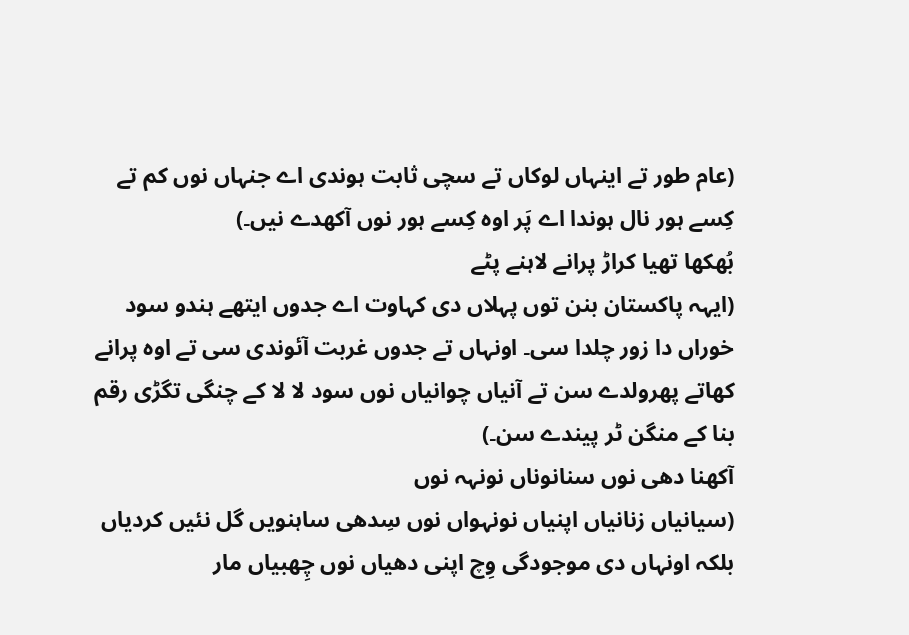(عام طور تے اینہاں لوکاں تے سچی ثابت ہوندی اے جنہاں نوں کم تے کِسے ہور نال ہوندا اے پَر اوہ کِسے ہور نوں آکھدے نیں۔)
بُھکھا تھیا کراڑ پرانے لاہنے پٹے
(ایہہ پاکستان بنن توں پہلاں دی کہاوت اے جدوں ایتھے ہندو سود خوراں دا زور چلدا سی۔ اونہاں تے جدوں غربت آئوندی سی تے اوہ پرانے کھاتے پھرولدے سن تے آنیاں چوانیاں نوں سود لا لا کے چنگی تگڑی رقم بنا کے منگن ٹر پیندے سن۔)
آکھنا دھی نوں سنانوناں نونہہ نوں
(سیانیاں زنانیاں اپنیاں نونہواں نوں سِدھی ساہنویں گل نئیں کردیاں بلکہ اونہاں دی موجودگی وِچ اپنی دھیاں نوں چِھبیاں مار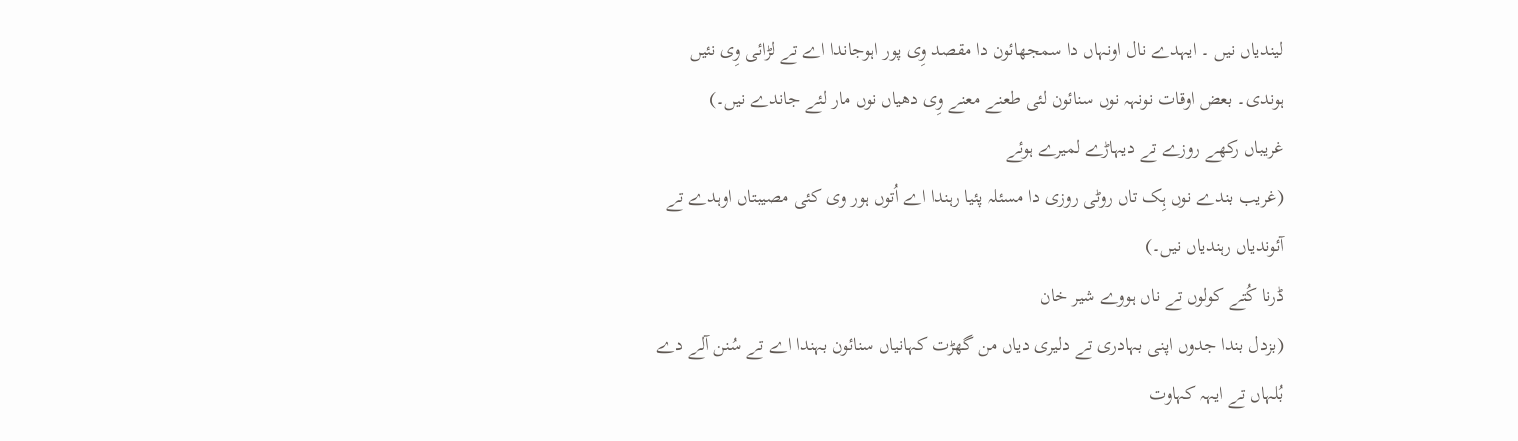لیندیاں نیں ۔ ایہدے نال اونہاں دا سمجھائون دا مقصد وِی پور اہوجاندا اے تے لڑائی وِی نئیں ہوندی۔ بعض اوقات نونہہ نوں سنائون لئی طعنے معنے وِی دھیاں نوں مار لئے جاندے نیں۔)
غریباں رکھے روزے تے دیہاڑے لمیرے ہوئے
(غریب بندے نوں ہِک تاں روٹی روزی دا مسئلہ پئیا رہندا اے اُتوں ہور وی کئی مصیبتاں اوہدے تے آئوندیاں رہندیاں نیں۔)
ڈرنا کُتے کولوں تے ناں ہووے شیر خان
(بزدل بندا جدوں اپنی بہادری تے دلیری دیاں من گھڑت کہانیاں سنائون بہندا اے تے سُنن آلے دے بُلہاں تے ایہہ کہاوت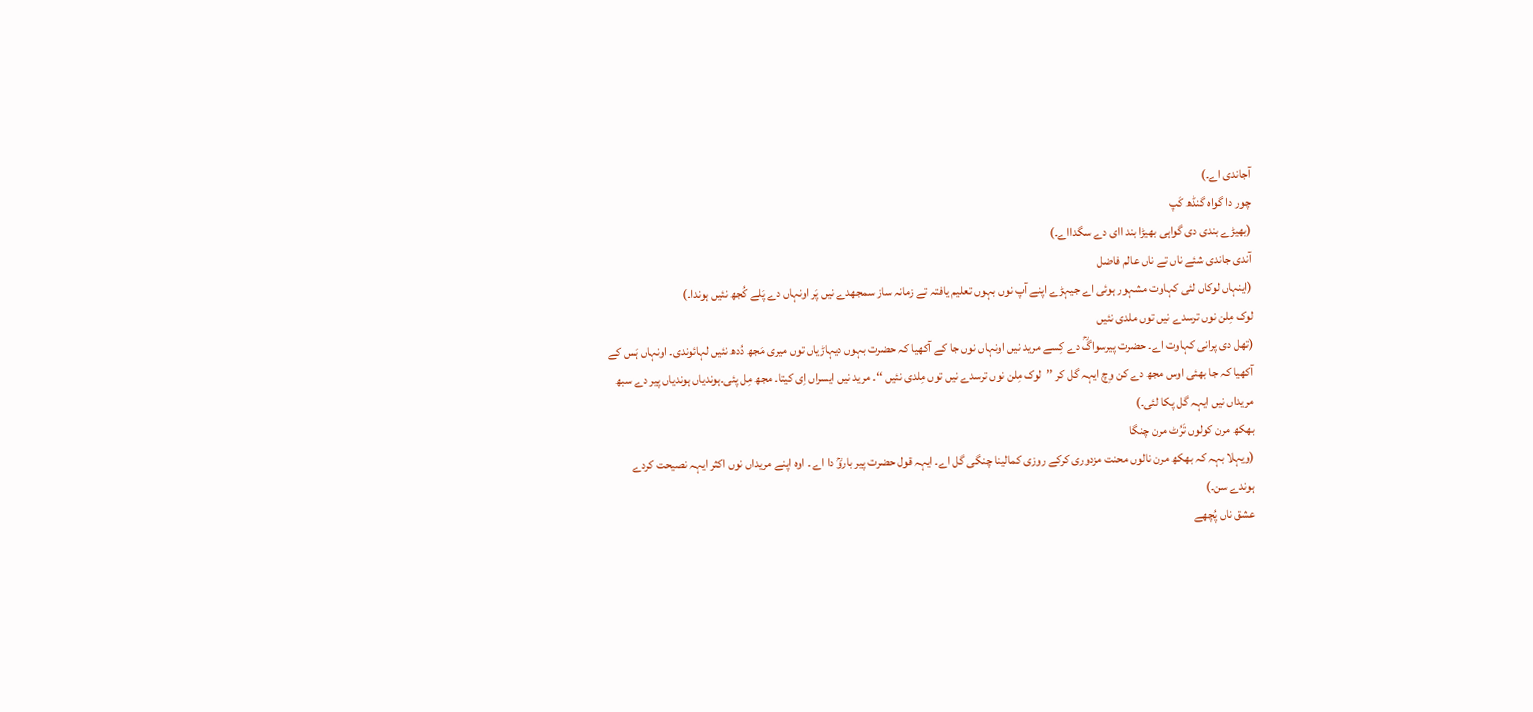آجاندی اے۔)
چور دا گواہ گنڈھ کَپ
(بھیڑے بندی دی گواہی بھیڑا بند اای دے سگدااے۔)
آندی جاندی شئے ناں تے ناں عالم فاضل
(اینہاں لوکاں لئی کہاوت مشہور ہوئی اے جیہڑے اپنے آپ نوں بہوں تعلیم یافتہ تے زمانہ ساز سمجھدے نیں پَر اونہاں دے پَلے کُجھ نئیں ہوندا۔)
لوک مِلن نوں ترسدے نیں توں ملدی نئیں
(تھل دی پرانی کہاوت اے۔ حضرت پیرسواگؒ دے کِسے مرید نیں اونہاں نوں جا کے آکھیا کہ حضرت بہوں دیہاڑیاں توں میری مَجھ دُدھ نئیں لہائوندی۔ اونہاں ہَس کے آکھیا کہ جا بھئی اوس مجھ دے کن وِچ ایہہ گل کر ’’لوک مِلن نوں ترسدے نیں توں مِلدی نئیں ‘‘۔ مرید نیں ایسراں اِی کیتا۔ مجھ مِل پئی۔ہوندیاں ہوندیاں پیر دے سبھ مریداں نیں ایہہ گل پکا لئی۔)
بھکھ مرن کولوں تَرُٹ مرن چنگا
(ویہلا بہہ کہ بھکھ مرن نالوں محنت مزدوری کرکے روزی کمالینا چنگی گل اے۔ ایہہ قول حضرت پیر باروؒ دا اے ۔ اوہ اپنے مریداں نوں اکثر ایہہ نصیحت کردے ہوندے سن۔)
عشق ناں پُچھے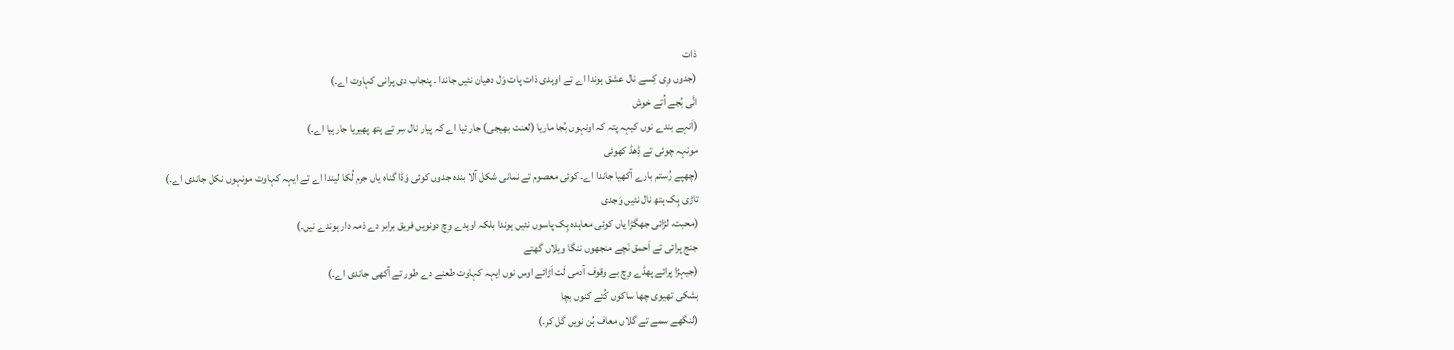ذات
(جدوں وِی کِسے نال عشق ہوندا اے تے اوہدی ذات پات وَل دھیان نئیں جاندا ۔ پنجاب دی پرانی کہاوت اے۔)
انَّی بُجے اُتے خوش
(اَنہے بندے نوں کیہہ پتہ کہ اونہوں بُجا ماریا (لعنت بھیجی) جار ئیا اے کہ پیار نال سِر تے ہتھ پھیریا جارہیا اے۔)
مونہہ چوئی تے ڈِھڈ کھوئی
(چھپے رُستم بارے آکھیا جاندا اے۔ کوئی معصوم تے نمانی شکل آلا بندہ جدوں کوئی وَڈا گناہ یاں جرم لُکا لیندا اے تے ایہہ کہاوت مونہوں نکل جاندی اے۔)
تاڑی ہِک ہتھ نال نئیں وَجدی
(محبت، لڑائی جھگڑا یاں کوئی معاہدہ ہِک پاسوں نئیں ہوندا بلکہ اوہدے وِچ دونویں فریق برابر دے ذمہ دار ہوندے نیں۔)
جنج پرائی تے اَحمق نَچے منجھوں ننگا ویلاں گھتے
(جیہڑا پرائے پھڈے وِچ بے وقوف آدمی لَت اَڑائے اوس نوں ایہہ کہاوت طعنے دے طور تے آکھی جاندی اے۔)
بشکی تھیوی چھا ساکوں کُتے کنوں بچا
(لنگھے سمے تے گلاں معاف ہُن نویں گل کر۔)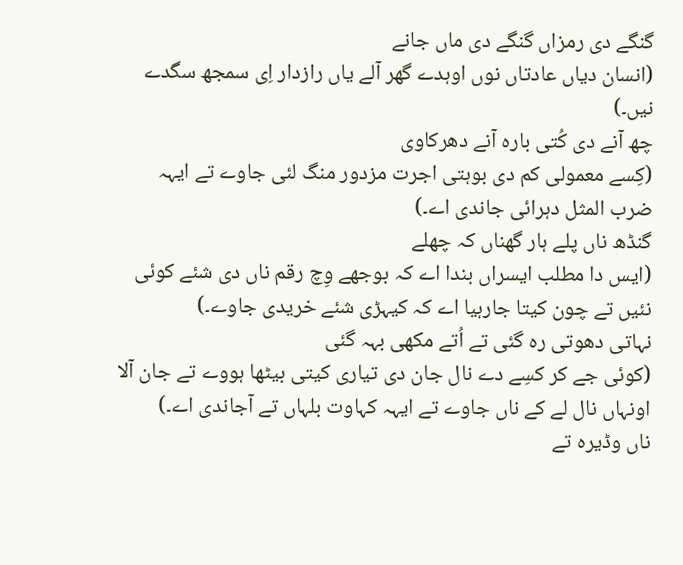گنگے دی رمزاں گنگے دی ماں جانے
(انسان دیاں عادتاں نوں اوہدے گھر آلے یاں رازدار اِی سمجھ سگدے نیں۔)
چھ آنے دی کُتی بارہ آنے دھرکاوی
(کِسے معمولی کم دی بوہتی اجرت مزدور منگ لئی جاوے تے ایہہ ضرب المثل دہرائی جاندی اے۔)
گنڈھ ناں پلے ہار گھناں کہ چھلے
(ایس دا مطلب ایسراں بندا اے کہ بوجھے وِچ رقم ناں دی شئے کوئی نئیں تے چون کیتا جارہیا اے کہ کیہڑی شئے خریدی جاوے۔)
نہاتی دھوتی رہ گئی تے اُتے مکھی بہہ گئی
(کوئی جے کر کسِے دے نال جان دی تیاری کیتی بیٹھا ہووے تے جان آلا اونہاں نال لے کے ناں جاوے تے ایہہ کہاوت بلہاں تے آجاندی اے۔)
ناں وڈیرہ تے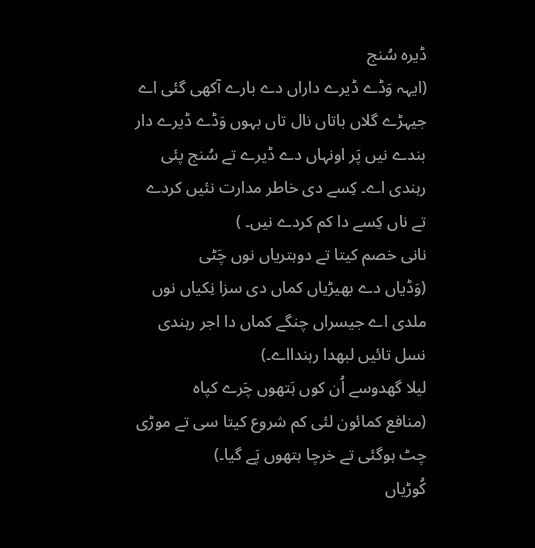ڈیرہ سُنج
(ایہہ وَڈے ڈیرے داراں دے بارے آکھی گئی اے جیہڑے گلاں باتاں نال تاں بہوں وَڈے ڈیرے دار بندے نیں پَر اونہاں دے ڈیرے تے سُنج پئی رہندی اے۔ کِسے دی خاطر مدارت نئیں کردے تے ناں کِسے دا کم کردے نیں۔ )
نانی خصم کیتا تے دوہتریاں نوں چَٹی
(وَڈیاں دے بھیڑیاں کماں دی سزا نِکیاں نوں ملدی اے جیسراں چنگے کماں دا اجر رہندی نسل تائیں لبھدا رہندااے۔)
لیلا گھدوسے اُن کوں ہَتھوں چَرے کپاہ
(منافع کمائون لئی کم شروع کیتا سی تے موڑی چٹ ہوگئی تے خرچا ہتھوں پَے گیا۔)
کُوڑیاں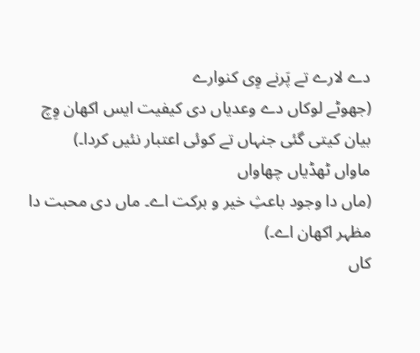دے لارے تے پَرنے وِی کنوارے
(جھوٹے لوکاں دے وعدیاں دی کیفیت ایس اکھان وِچ بیان کیتی گئی جنہاں تے کوئی اعتبار نئیں کردا۔)
ماواں ٹھڈیاں چھاواں
(ماں دا وجود باعثِ خیر و برکت اے۔ ماں دی محبت دا مظہر اکھان اے۔)
کاں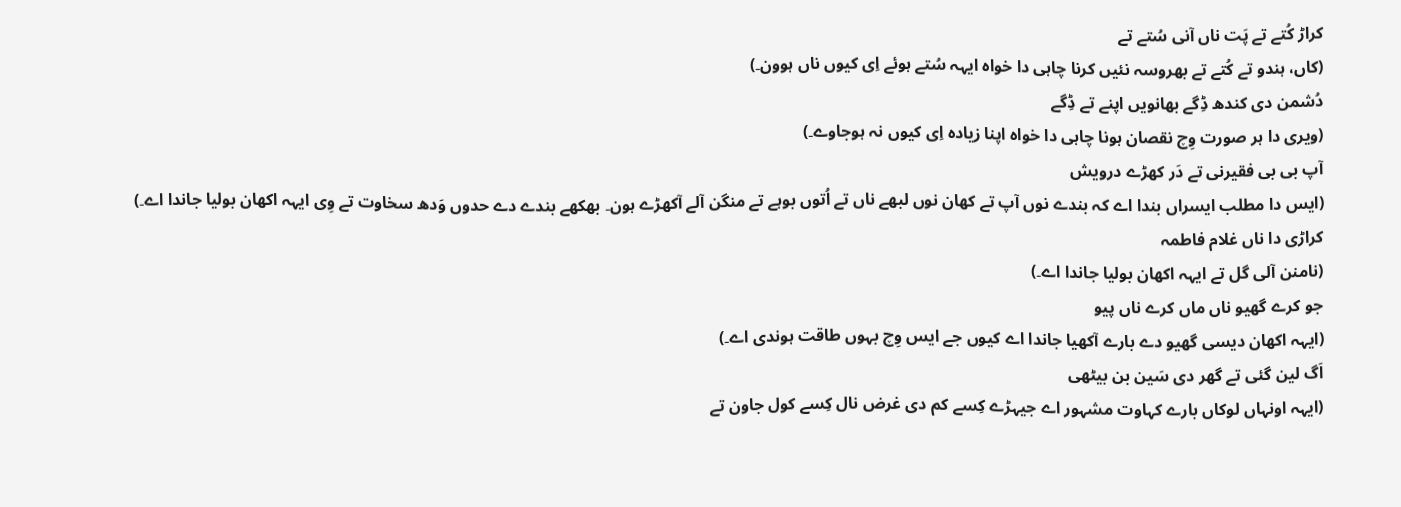کراڑ کُتے تے پَت ناں آنی سُتے تے
(کاں، ہندو تے کُتے تے بھروسہ نئیں کرنا چاہی دا خواہ ایہہ سُتے ہوئے اِی کیوں ناں ہوون۔)
دُشمن دی کندھ ڈِگے بھانویں اپنے تے ڈِگے
(ویری دا ہر صورت وِچ نقصان ہونا چاہی دا خواہ اپنا زیادہ اِی کیوں نہ ہوجاوے۔)
آپ بی بی فقیرنی تے دَر کھڑے درویش
(ایس دا مطلب ایسراں بندا اے کہ بندے نوں آپ تے کھان نوں لبھے ناں تے اُتوں بوہے تے منگن آلے آکھڑے ہون۔ بھکھے بندے دے حدوں وَدھ سخاوت تے وِی ایہہ اکھان بولیا جاندا اے۔)
کراڑی دا ناں غلام فاطمہ
(نامنن آلی گل تے ایہہ اکھان بولیا جاندا اے۔)
جو کرے گھیو ناں ماں کرے ناں پیو
(ایہہ اکھان دیسی گھیو دے بارے آکھیا جاندا اے کیوں جے ایس وِچ بہوں طاقت ہوندی اے۔)
اَگ لین گئی تے گھر دی سَین بن بیٹھی
(ایہہ اونہاں لوکاں بارے کہاوت مشہور اے جیہڑے کِسے کم دی غرض نال کِسے کول جاون تے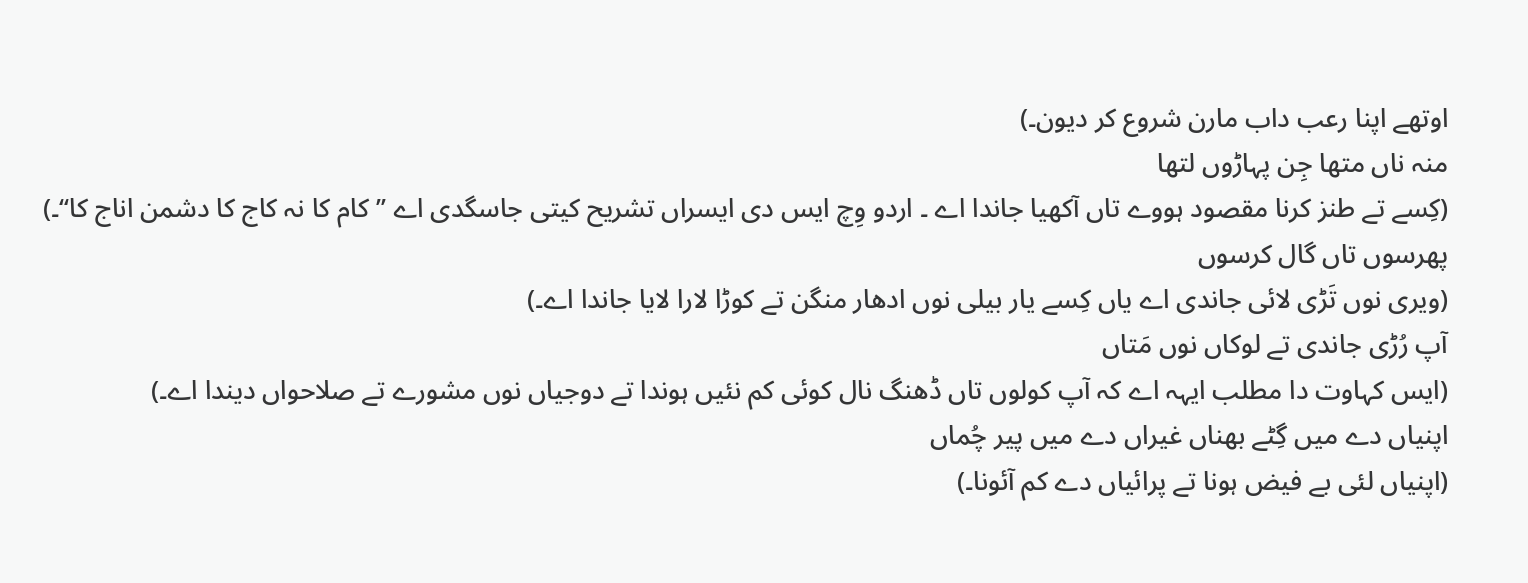اوتھے اپنا رعب داب مارن شروع کر دیون۔)
منہ ناں متھا جِن پہاڑوں لتھا
(کِسے تے طنز کرنا مقصود ہووے تاں آکھیا جاندا اے ۔ اردو وِچ ایس دی ایسراں تشریح کیتی جاسگدی اے ’’کام کا نہ کاج کا دشمن اناج کا‘‘۔)
پھرسوں تاں گال کرسوں
(ویری نوں تَڑی لائی جاندی اے یاں کِسے یار بیلی نوں ادھار منگن تے کوڑا لارا لایا جاندا اے۔)
آپ رُڑی جاندی تے لوکاں نوں مَتاں
(ایس کہاوت دا مطلب ایہہ اے کہ آپ کولوں تاں ڈھنگ نال کوئی کم نئیں ہوندا تے دوجیاں نوں مشورے تے صلاحواں دیندا اے۔)
اپنیاں دے میں گِٹے بھناں غیراں دے میں پیر چُماں
(اپنیاں لئی بے فیض ہونا تے پرائیاں دے کم آئونا۔)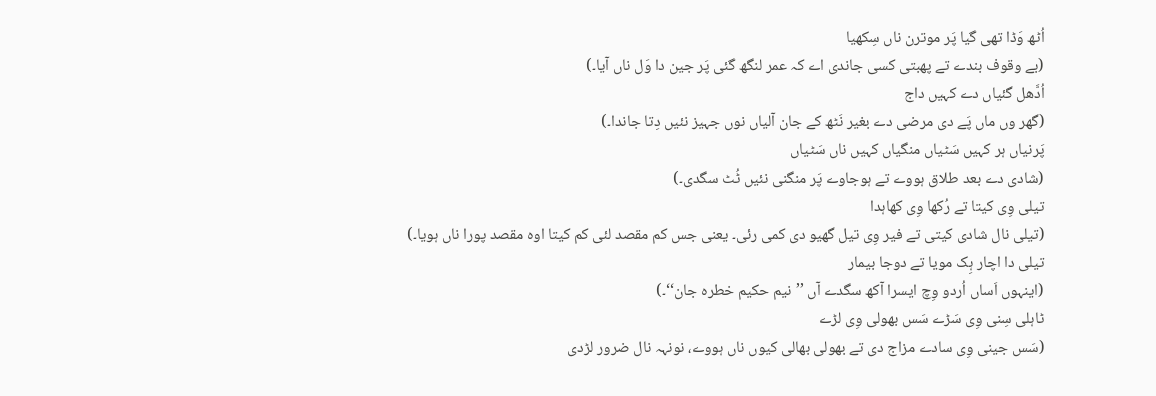اُٹھ وَڈا تھی گیا پَر موترن ناں سِکھیا
(بے وقوف بندے تے پھبتی کسی جاندی اے کہ عمر لنگھ گئی پَر جین دا وَل ناں آیا۔)
اُدَّھل گئیاں دے کہیں داج
(گھر وں ماں پَے دی مرضی دے بغیر نَٹھ کے جان آلیاں نوں جہیز نئیں دِتا جاندا۔)
پَرنیاں ہر کہیں سَٹیاں منگیاں کہیں ناں سَٹیاں
(شادی دے بعد طلاق ہووے تے ہوجاوے پَر منگنی نئیں ٹُٹ سگدی۔)
تیلی وِی کیتا تے رُکھا وِی کھاہدا
(تیلی نال شادی کیتی تے فیر وِی تیل گھیو دی کمی رئی۔ یعنی جس کم مقصد لئی کم کیتا اوہ مقصد پورا ناں ہویا۔)
تیلی دا اچار ہِک مویا تے دوجا بیمار
(اینہوں اَساں اُردو وِچ ایسرا آکھ سگدے آں ’’نیم حکیم خطرہ جان‘‘۔)
ٹاہلی سِنی وِی سَڑے سَس بھولی وِی لڑے
(سَس جینی وِی سادے مزاج دی تے بھولی بھالی کیوں ناں ہووے، نونہہ نال ضرور لڑدی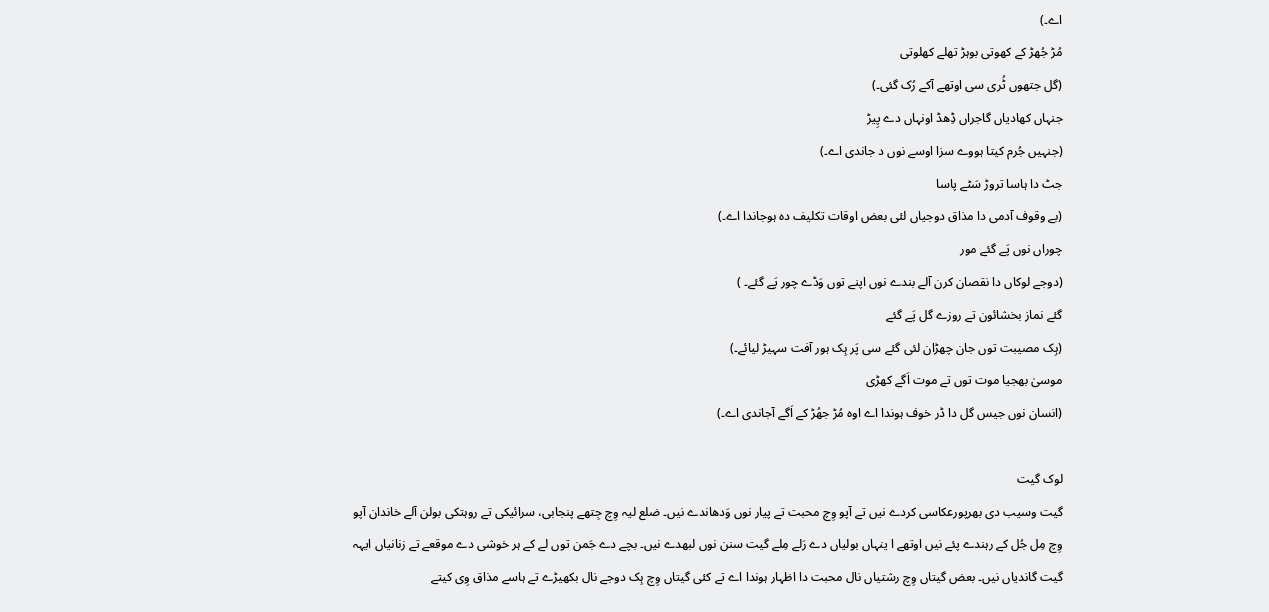اے۔)
مُڑ جُھڑ کے کھوتی بوہڑ تھلے کھلوتی
(گل جتھوں ٹُری سی اوتھے آکے رُک گئی۔)
جنہاں کھادیاں گاجراں ڈِھڈ اونہاں دے پِیڑ
(جنہیں جُرم کیتا ہووے سزا اوسے نوں د جاندی اے۔)
جٹ دا ہاسا تروڑ سَٹے پاسا
(بے وقوف آدمی دا مذاق دوجیاں لئی بعض اوقات تکلیف دہ ہوجاندا اے۔)
چوراں نوں پَے گئے مور
(دوجے لوکاں دا نقصان کرن آلے بندے نوں اپنے توں وَڈے چور پَے گئے۔ )
گئے نماز بخشائون تے روزے گل پَے گئے
(ہِک مصیبت توں جان چھڑان لئی گئے سی پَر ہِک ہور آفت سہیڑ لیائے۔)
موسیٰ بھجیا موت توں تے موت اَگے کھڑی
(انسان نوں جیس گل دا ڈر خوف ہوندا اے اوہ مُڑ جھُڑ کے اَگے آجاندی اے۔)

لوک گیت
گیت وسیب دی بھرپورعکاسی کردے نیں تے آپو وِچ محبت تے پیار نوں وَدھاندے نیں۔ ضلع لیہ وِچ جِتھے پنجابی، سرائیکی تے روہتکی بولن آلے خاندان آپو وِچ مِل جُل کے رہندے پئے نیں اوتھے ا ینہاں بولیاں دے رَلے مِلے گیت سنن نوں لبھدے نیں۔ بچے دے جَمن توں لے کے ہر خوشی دے موقعے تے زنانیاں ایہہ گیت گاندیاں نیں۔ بعض گیتاں وِچ رشتیاں نال محبت دا اظہار ہوندا اے تے کئی گیتاں وِچ ہِک دوجے نال بکھیڑے تے ہاسے مذاق وِی کیتے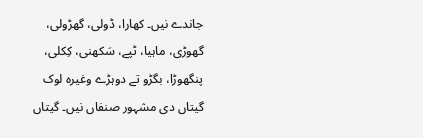جاندے نیں۔ کھارا، ڈولی، گھڑولی، گھوڑی، ماہیا، ٹپے، سَکھنی، کِکلی، پنگھوڑا، بگڑو تے دوہڑے وغیرہ لوک گیتاں دی مشہور صنفاں نیں۔ گیتاں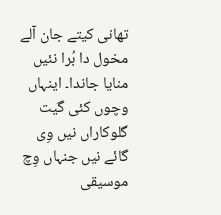تھانی کیتے جان آلے مخول دا بُرا نئیں منایا جاندا۔ اینہاں وچوں کئی گیت گلوکاراں نیں وِی گائے نیں جنہاں وِچ موسیقی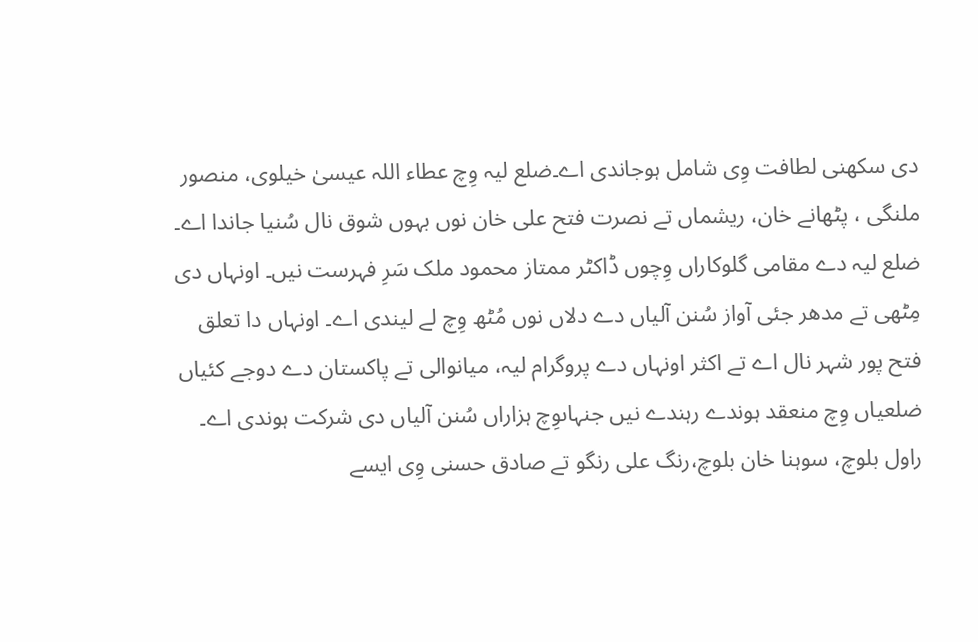دی سکھنی لطافت وِی شامل ہوجاندی اے۔ضلع لیہ وِچ عطاء اللہ عیسیٰ خیلوی، منصور ملنگی ، پٹھانے خان، ریشماں تے نصرت فتح علی خان نوں بہوں شوق نال سُنیا جاندا اے۔ ضلع لیہ دے مقامی گلوکاراں وِچوں ڈاکٹر ممتاز محمود ملک سَرِ فہرست نیں۔ اونہاں دی مِٹھی تے مدھر جئی آواز سُنن آلیاں دے دلاں نوں مُٹھ وِچ لے لیندی اے۔ اونہاں دا تعلق فتح پور شہر نال اے تے اکثر اونہاں دے پروگرام لیہ، میانوالی تے پاکستان دے دوجے کئیاں ضلعیاں وِچ منعقد ہوندے رہندے نیں جنہاںوِچ ہزاراں سُنن آلیاں دی شرکت ہوندی اے۔ راول بلوچ، سوہنا خان بلوچ،رنگ علی رنگو تے صادق حسنی وِی ایسے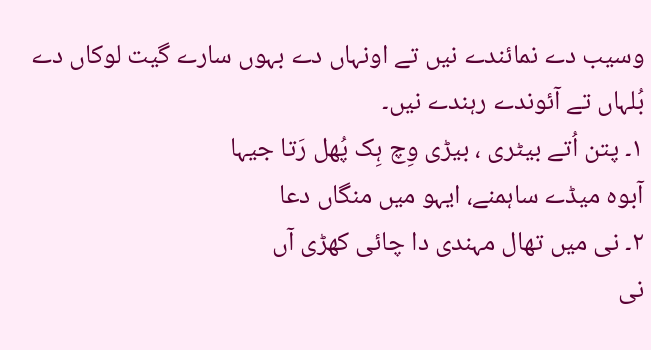وسیب دے نمائندے نیں تے اونہاں دے بہوں سارے گیت لوکاں دے بُلہاں تے آئوندے رہندے نیں۔
۱۔ پتن اُتے بیٹری ، بیڑی وِچ ہِک پُھل رَتا جیہا
آبوہ میڈے ساہمنے، ایہو میں منگاں دعا
۲۔ نی میں تھال مہندی دا چائی کھڑی آں
نی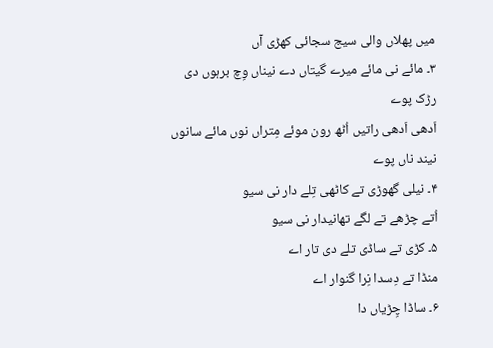میں پھلاں والی سیج سجائی کھڑی آں
۳۔ مائے نی مائے میرے گیتاں دے نیناں وِچ برہوں دی رڑک پوے
اَدھی اَدھی راتیں اُٹھ رون موئے مِتراں نوں مائے سانوں نیند ناں پوے
۴۔ نیلی گھوڑی تے کاٹھی تِلے دار نی سیو
اُتے چڑھے تے لگے تھانیدار نی سیو
۵۔ کڑی تے ساڈی تلے دی تار اے
منڈا تے دِسدا نِرا گنوار اے
۶۔ ساڈا چِڑیاں دا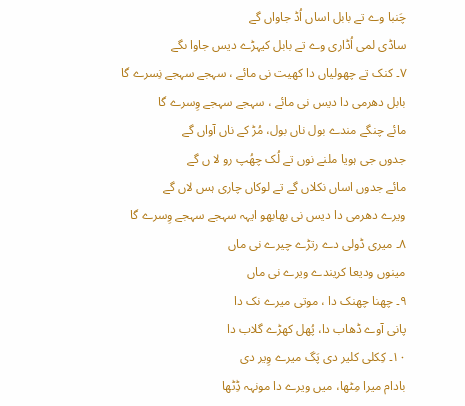چَنبا وے تے بابل اساں اُڈ جاواں گے
ساڈی لمی اُڈاری وے تے بابل کیہڑے دیس جاوا ںگے
۷۔ کنک تے چھولیاں دا کھیت نی مائے ، سہجے سہجے نِسرے گا
بابل دھرمی دا دیس نی مائے ، سہجے سہجے وِسرے گا
مائے چنگے مندے بول ناں بول، مُڑ کے ناں آواں گے
جدوں جی ہویا ملنے نوں تے لُک چھُپ رو لا ں گے
مائے جدوں اساں نکلاں گے تے لوکاں چاری ہس لاں گے
ویرے دھرمی دا دیس نی بھابھو ایہہ سہجے سہجے وِسرے گا
۸۔ میری ڈولی دے رتڑے چیرے نی ماں
مینوں ودیعا کریندے ویرے نی ماں
۹۔ چھنا چھنک دا ، موتی میرے نک دا
پانی آوے ڈھاب دا، پُھل کھڑے گلاب دا
۱۰۔ کِکلی کلیر دی پَگ میرے وِیر دی
بادام میرا مِٹھا، میں ویرے دا مونہہ ڈِٹھا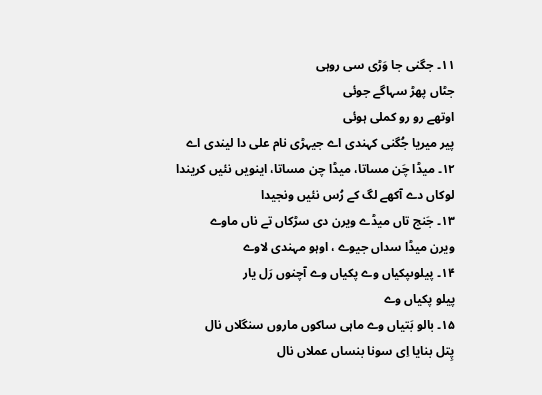۱۱۔ جگنی جا وَڑی سی روہی
جٹاں پھڑ سہاگے جوئی
اوتھے رو رو کملی ہوئی
پیر میریا جُگنی کہندی اے جیہڑی نام علی دا لیندی اے
۱۲۔ میڈا چَن مساتا، میڈا چن مساتا، اینویں نئیں کریندا
لوکاں دے آکھے لگ کے رُس نئیں ونجیدا
۱۳۔ جَنج تاں میڈے ویرن دی سڑکاں تے ناں ماوے
ویرن میڈا سداں جیوے ، اوہو مہندی لاوے
۱۴۔ پیلوںپکیاں وے پکیاں وے آچنوں رَل یار
پیلو پکیاں وے
۱۵۔ بالو بَتیاں وے ماہی ساکوں ماروں سنگلاں نال
پِتل بنایا اِی سونا بنساں عملاں نال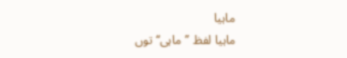ماہیا
ماہیا لفظ ’’ماہی‘‘ توں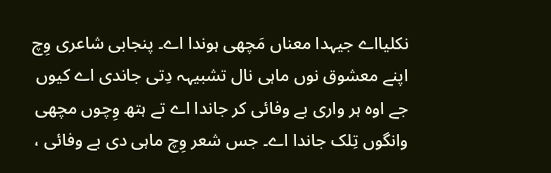نکلیااے جیہدا معناں مَچھی ہوندا اے۔ پنجابی شاعری وِچ اپنے معشوق نوں ماہی نال تشبیہہ دِتی جاندی اے کیوں جے اوہ ہر واری بے وفائی کر جاندا اے تے ہتھ وِچوں مچھی وانگوں تِلک جاندا اے۔ جس شعر وِچ ماہی دی بے وفائی ،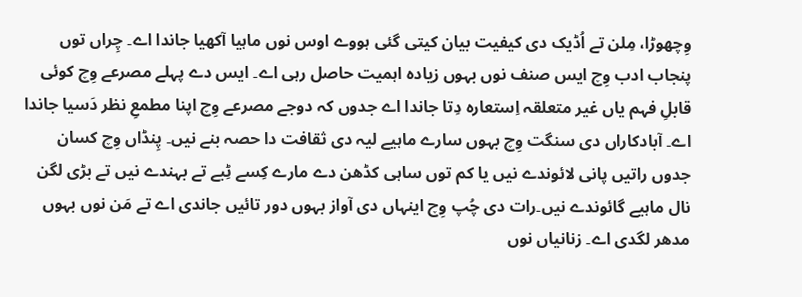وِچھوڑا، مِلن تے اُڈیک دی کیفیت بیان کیتی گئی ہووے اوس نوں ماہیا آکھیا جاندا اے۔ چِراں توں پنجاب ادب وِچ ایس صنف نوں بہوں زیادہ اہمیت حاصل رہی اے۔ ایس دے پہلے مصرعے وِچ کوئی قابلِ فہم یاں غیر متعلقہ اِستعارہ دِتا جاندا اے جدوں کہ دوجے مصرعے وِچ اپنا مطمعِ نظر دَسیا جاندا اے۔ آبادکاراں دی سنگت وِچ بہوں سارے ماہیے لیہ دی ثقافت دا حصہ بنے نیں۔ پِنڈاں وِچ کسان جدوں راتیں پانی لائوندے نیں یا کم توں ساہی کڈھن دے مارے کِسے ٹِبے تے بہندے نیں تے بڑی لگن نال ماہیے گائوندے نیں۔رات دی چُپ وِچ اینہاں دی آواز بہوں دور تائیں جاندی اے تے مَن نوں بہوں مدھر لگدی اے۔ زنانیاں نوں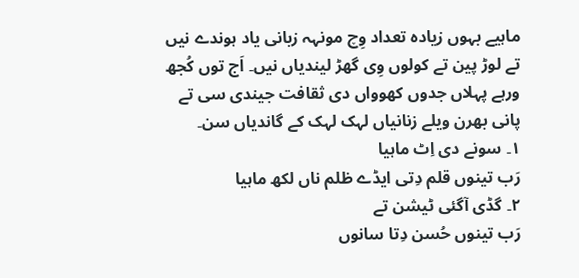ماہیے بہوں زیادہ تعداد وِچ مونہہ زبانی یاد ہوندے نیں تے لوڑ پین تے کولوں وِی گھڑ لیندیاں نیں۔ اَج توں کُجھ ورہے پہلاں جدوں کھوواں دی ثقافت جیندی سی تے پانی بھرن ویلے زنانیاں لہک لہک کے گاندیاں سن۔
۱۔ سونے دی اِٹ ماہیا
رَب تینوں قلم دِتی ایڈے ظلم ناں لکھ ماہیا
۲۔ گڈی آگئی ٹیشن تے
رَب تینوں حُسن دِتا سانوں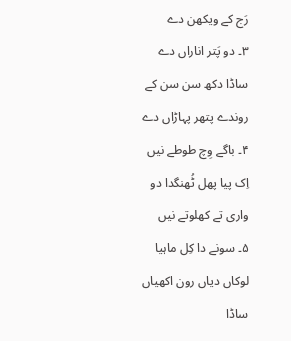رَج کے ویکھن دے
۳۔ دو پَتر اناراں دے
ساڈا دکھ سن سن کے روندے پتھر پہاڑاں دے
۴۔ باگے وِچ طوطے نیں
اِک پیا پھل ٹُھنگدا دو واری تے کھلوتے نیں
۵۔ سونے دا کِل ماہیا
لوکاں دیاں رون اکھیاں ساڈا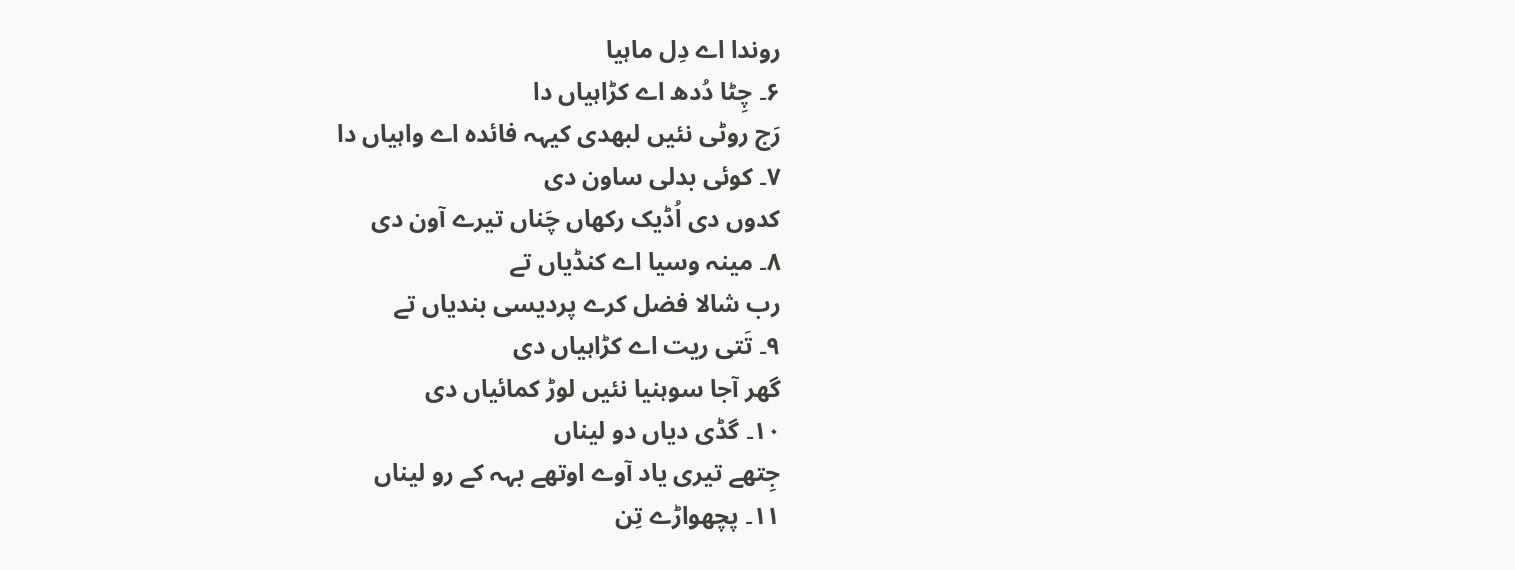روندا اے دِل ماہیا
۶۔ چِٹا دُدھ اے کڑاہیاں دا
رَج روٹی نئیں لبھدی کیہہ فائدہ اے واہیاں دا
۷۔ کوئی بدلی ساون دی
کدوں دی اُڈیک رکھاں چَناں تیرے آون دی
۸۔ مینہ وسیا اے کنڈیاں تے
رب شالا فضل کرے پردیسی بندیاں تے
۹۔ تَتی ریت اے کڑاہیاں دی
گھر آجا سوہنیا نئیں لوڑ کمائیاں دی
۱۰۔ گڈی دیاں دو لیناں
جِتھے تیری یاد آوے اوتھے بہہ کے رو لیناں
۱۱۔ پچھواڑے تِن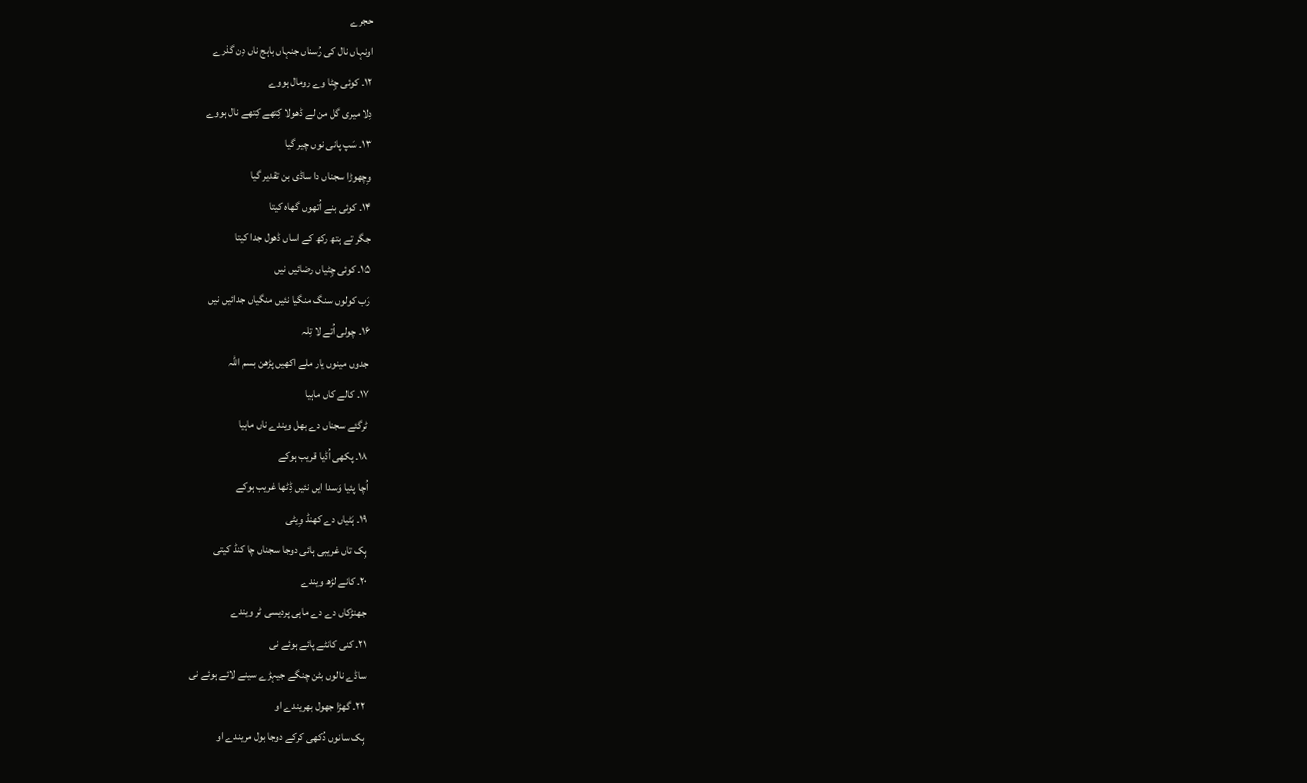حجرے
اونہاں نال کی رُسناں جنہاں باہج ناں دِن گذرے
۱۲۔ کوئی چِٹا وے رومال ہووے
دِلا میری گل من لے ڈھولا کِتھے کِتھے نال ہووے
۱۳۔ سَپ پانی نوں چیر گیا
وِچھوڑا سجناں دا ساڈی بن تقدیر گیا
۱۴۔ کوئی بنے اُتھوں گھاہ کیتا
جگر تے ہتھ رکھ کے اساں ڈھول جدا کیتا
۱۵۔ کوئی چِٹیاں رضائیں نیں
رَب کولوں سنگ منگیا نئیں منگیاں جدائیں نیں
۱۶۔ چولی اُتے لا تِلہ
جدوں مینوں یار ملے اکھیں پڑھن بسم اللہ
۱۷۔ کالے کاں ماہیا
ٹرگئے سجناں دے بھل ویندے ناں ماہیا
۱۸۔ پکھی اُڈیا قریب ہوکے
اُچا پئیا وَسدا ایں نئیں ڈِٹھا غریب ہوکے
۱۹۔ ہَٹیاں دے کھنڈ وِیٹی
ہِک تاں غریبی ہائی دوجا سجناں چا کنڈ کیتی
۲۰۔ کانے لڑھ ویندے
جھنڑکاں دے دے ماہی پردیسی ٹر ویندے
۲۱۔ کنی کانٹے پائے ہوئے نی
ساڈے نالوں بٹن چنگے جیہڑے سینے لائے ہوئے نی
۲۲۔ گھڑا جھول بھریندے او
ہِک سانوں دُکھی کرکے دوجا بول مریندے او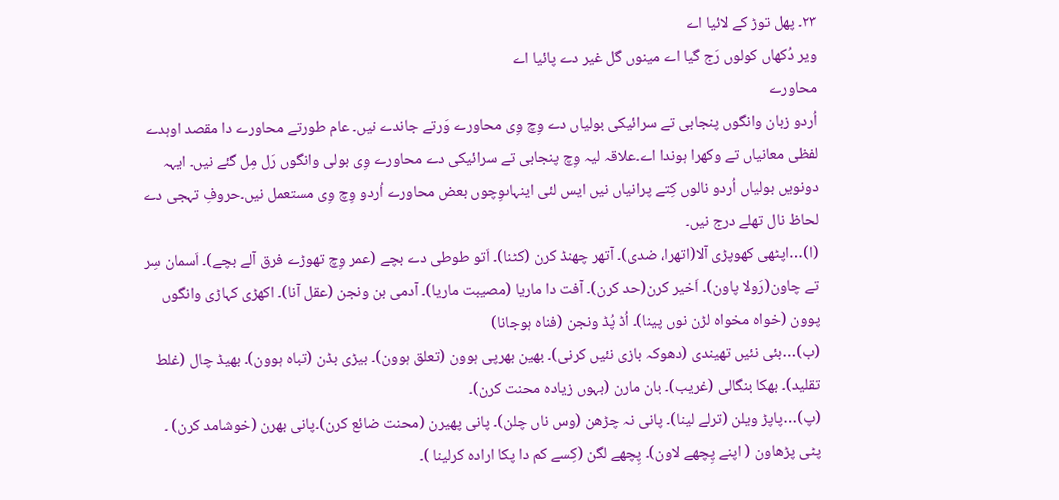۲۳۔ پھل توڑ کے لائیا اے
ویر دُکھاں کولوں رَج گیا اے مینوں گل غیر دے پائیا اے
محاورے
اُردو زبان وانگوں پنجابی تے سرائیکی بولیاں دے وِچ وِی محاورے وَرتے جاندے نیں۔ عام طورتے محاورے دا مقصد اوہدے لفظی معانیاں تے وکھرا ہوندا اے۔علاقہ لیہ وِچ پنجابی تے سرائیکی دے محاورے وِی بولی وانگوں رَل مِل گئے نیں۔ ایہہ دونویں بولیاں اُردو نالوں کِتے پرانیاں نیں ایس لئی اینہاںوِچوں بعض محاورے اُردو وِچ وِی مستعمل نیں۔حروفِ تہجی دے لحاظ نال تھلے درج نیں۔
(ا)…اپٹھی کھوپڑی آلا(اتھرا، ضدی)۔ آتھر چھنڈ کرن (کٹنا)۔ اَتو طوطی دے بچے (عمر وِچ تھوڑے فرق آلے بچے)۔ اَسمان سِر تے چاون(رَولا پاون)۔ اَخیر کرن(حد کرن)۔ آفت دا ماریا (مصیبت ماریا)۔ آدمی بن ونجن (عقل آنا)۔ اکھڑی کہاڑی وانگوں پوون (خواہ مخواہ لڑن نوں پینا)۔ اُڈ پُڈ ونجن (فناہ ہوجانا)
(ب)…بئی نئیں تھیندی (دھوکہ بازی نئیں کرنی)۔ بھین بھرپی ہوون (تعلق ہوون)۔ بیڑی بڈن (تباہ ہوون)۔ بھیڈ چال (غلط تقلید)۔ بھکا بنگالی (غریب)۔ بان مارن (بہوں زیادہ محنت کرن)۔
(پ)…پاپڑ ویلن (ترلے لینا)۔ پانی نہ چڑھن (وس ناں چلن)۔ پانی پھیرن (محنت ضائع کرن)۔پانی بھرن (خوشامد کرن) ۔ پٹی پڑھاون ( اپنے پِچھے لاون)۔ پِچھے لگن (کِسے کم دا پکا ارادہ کرلینا )۔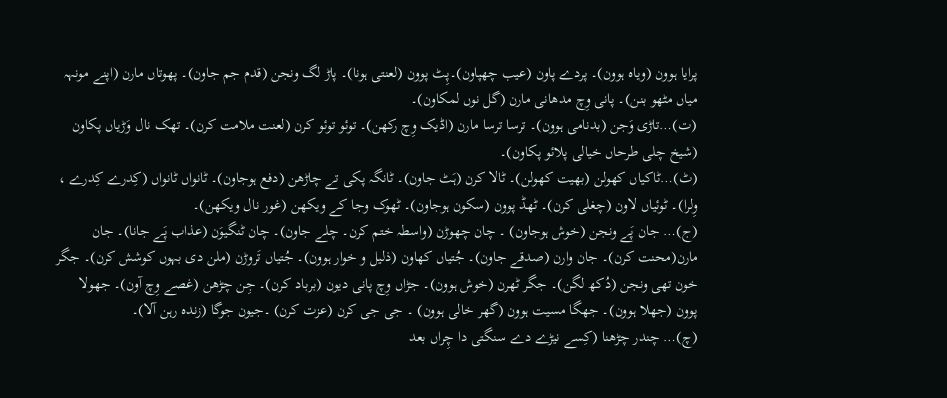پرایا ہوون (ویاہ ہوون)۔ پردے پاون (عیب چھپاون)۔پِٹ پوون (لعنتی ہونا)۔ پاڑ لگ ونجن (قدم جم جاون)۔ پھوتاں مارن (اپنے مونہہ میاں مٹھو بنن)۔ پانی وِچ مدھانی مارن (گل نوں لمکاون)۔
(ت)…تاڑی وَجن (بدنامی ہوون)۔ ترسا ترسا مارن (اڈیک وِچ رکھن)۔ توئو توئو کرن (لعنت ملامت کرن)۔ تھک نال وَڑیاں پکاون (شیخ چلی طرحاں خیالی پلائو پکاون)۔
(ٹ)…ٹاکیاں کھولن (بھیت کھولن)۔ ٹالا کرن (ہَٹ جاون)۔ ٹانگہ پکی تے چاڑھن (دفع ہوجاون)۔ ٹانواں ٹانواں (کِدرے کِدرے ، وِلرا)۔ ٹوئیاں لاون (چغلی کرن)۔ ٹھڈ پوون (سکون ہوجاون)۔ ٹھوک وجا کے ویکھن (غور نال ویکھن)۔
(ج)… جان پَے ونجن (خوش ہوجاون) ۔ چان چھوڑن (واسطہ ختم کرن۔ چلے جاون)۔ چان ٹنگیوَن (عذاب پَے جانا)۔ جان مارن(محنت کرن)۔ جان وارن (صدقے جاون)۔ جُتیاں کھاون (ذلیل و خوار ہوون)۔ جُتیاں تَروڑن (ملن دی بہوں کوشش کرن)۔ جگر خون تھی ونجن (دُکھ لگن)۔ جگر ٹھرن (خوش ہوون)۔ جڑاں وِچ پانی دیون (برباد کرن)۔ جِن چڑھن (غصے وِچ آون)۔ جھولا پوون (جھلا ہوون)۔ جھگا مسیت ہوون (گھر خالی ہوون) ۔ جی جی کرن (عزت کرن) ۔جیون جوگا (زندہ رہن آلا)۔
(چ)… چندر چڑھنا (کِسے نیڑے دے سنگتی دا چِراں بعد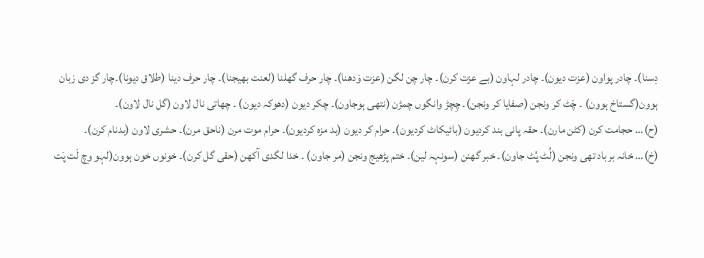دِسنا)۔ چادر پواون (عزت دیون)۔ چادر لہاون (بے عزت کرن)۔ چار چن لگن (عزت وَدھنا)۔ چار حرف گھلنا (لعنت بھیجنا)۔ چار حرف دینا (طلاق دیونا)۔چار گز دی زبان ہوون(گستاخ ہوون) ۔ چَٹ کر ونجن (صفایا کر ونجن)۔ چِچڑ وانگوں چمڑن (نتھی ہوجاون)۔ چکر دیون (دھوکہ دیون) ۔ چھاتی نال لاون (گل نال لاون)۔
(ح)… حجامت کرن (کٹن مارن)۔ حقہ پانی بند کردیون (بائیکاٹ کردیون)۔ حرام کر دیون (بد مزہ کردیون)۔ حرام موت مرن (ناحق مرن)۔ حشری لاون (بدنام کرن)۔
(خ)… خانہ برباد تھی ونجن (لُٹ پُٹ جاون)۔ خبر گھنن (سونہہ لین)۔ ختم پڑھیج ونجن (مر جاون) ۔ خدا لگدی آکھن (حقی گل کرن)۔ خونوں خون ہوون(لہو وِچ لَت پَت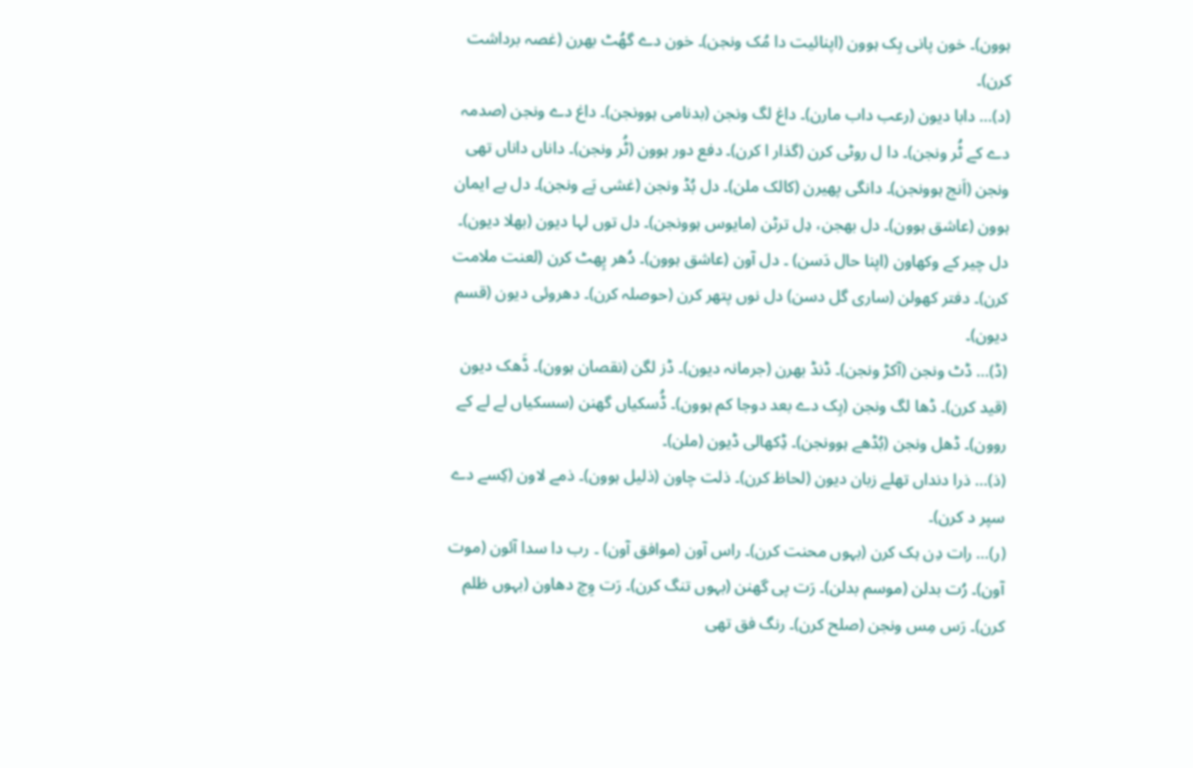ہوون)۔ خون پانی ہِک ہوون (اپنائیت دا مُک ونجن)۔ خون دے گھُٹ بھرن (غصہ برداشت کرن)۔
(د)… دابا دیون (رعب داب مارن)۔ داغ لگ ونجن (بدنامی ہوونجن)۔ داغ دے ونجن (صدمہ دے کے ٹُر ونجن)۔ دا ل روٹی کرن (گذار ا کرن)۔ دفع دور ہوون (ٹُر ونجن)۔ داناں داناں تھی ونجن (اَنج ہوونجن)۔ دانگی پھیرن (کالک ملن)۔ دل بُڈ ونجن (غشی پَے ونجن)۔ دل بے ایمان ہوون (عاشق ہوون)۔ دل بھجن، دِل ترٹن (مایوس ہوونجن)۔ دل توں لہا دیون (بھلا دیون)۔ دل چیر کے وکھاون (اپنا حال دَسن) ۔ دل آون (عاشق ہوون)۔ دُھر پِھٹ کرن (لعنت ملامت کرن)۔ دفتر کھولن (ساری گل دسن) دل نوں پتھر کرن (حوصلہ کرن)۔ دھروئی دیون (قسم دیون)۔
(ڈ)… ڈٹ ونجن (آکڑ ونجن)۔ ڈنڈ بھرن (جرمانہ دیون)۔ ڈز لگن (نقصان ہوون)۔ ڈَھک دیون (قید کرن)۔ ڈھا لگ ونجن (ہِک دے بعد دوجا کم ہوون)۔ ڈُسکیاں گھنن (سسکیاں لے لے کے روون)۔ ڈھل ونجن (بُڈھے ہوونجن)۔ ڈِکھالی ڈیون (ملن)۔
(ذ)… ذرا دنداں تھلے زبان دیون (لحاظ کرن)۔ ذلت چاون (ذلیل ہوون)۔ ذمے لاون (کِسے دے سپر د کرن)۔
(ر)… رات دِن ہک کرن (بہوں محنت کرن)۔ راس آون (موافق آون) ۔ رب دا سدا آئون (موت آون)۔ رُت بدلن (موسم بدلن)۔ رَت پی گھنن (بہوں تنگ کرن)۔ رَت وِچ دھاون (بہوں ظلم کرن)۔ رَس مِس ونجن (صلح کرن)۔ رنگ فق تھی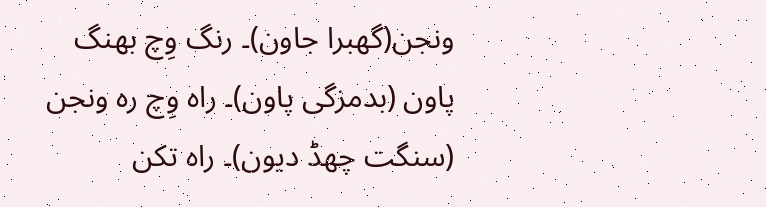ونجن(گھبرا جاون)۔ رنگ وِچ بھنگ پاون (بدمزگی پاون)۔ راہ وِچ رہ ونجن (سنگت چھڈ دیون)۔ راہ تکن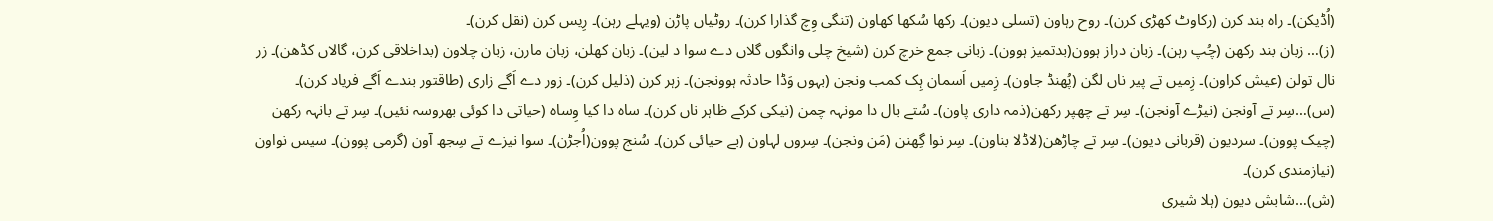(اُڈیکن)۔ راہ بند کرن (رکاوٹ کھڑی کرن)۔ روح رہاون (تسلی دیون)۔ رکھا سُکھا کھاون (تنگی وِچ گذارا کرن)۔ روٹیاں پاڑن (ویہلے رہن)۔ رِیس کرن (نقل کرن)۔
(ز)… زبان بند رکھن (چُپ رہن)۔ زبان دراز ہوون(بدتمیز ہوون)۔ زبانی جمع خرچ کرن (شیخ چلی وانگوں گلاں دے سوا د لین)۔ زبان کھلن، زبان مارن، زبان چلاون (بداخلاقی کرن، گالاں کڈھن)۔ زر نال تولن (عیش کراون)۔ زِمیں تے پیر ناں لگن (پُھنڈ جاون)۔ زِمیں اَسمان ہِک کمب ونجن (بہوں وَڈا حادثہ ہوونجن)۔ زہر کرن (ذلیل کرن)۔ زور دے اَگے زاری (طاقتور بندے اَگے فریاد کرن)۔
(س)…سِر تے آونجن (نیڑے آونجن)۔ سِر تے چھپر رکھن(ذمہ داری پاون)۔ سُتے بال دا مونہہ چمن (نیکی کرکے ظاہر ناں کرن)۔ ساہ دا کیا وِساہ (حیاتی دا کوئی بھروسہ نئیں)۔ سِر تے بانہہ رکھن (چیک پوون)۔ سردیون (قربانی دیون)۔ سِر تے چاڑھن(لاڈلا بناون)۔ سِر نوا گِھنن (مَن ونجن)۔ سِروں لہاون (بے حیائی کرن)۔ سُنج پوون(اُجڑن)۔ سوا نیزے تے سِجھ آون (گرمی پوون)۔ سیس نواون (نیازمندی کرن)۔
(ش)…شابش دیون (ہلا شیری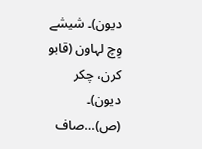دیون)۔ شیشے وِچ لہاون (قابو کرن، چکر دیون)۔
(ص)…صاف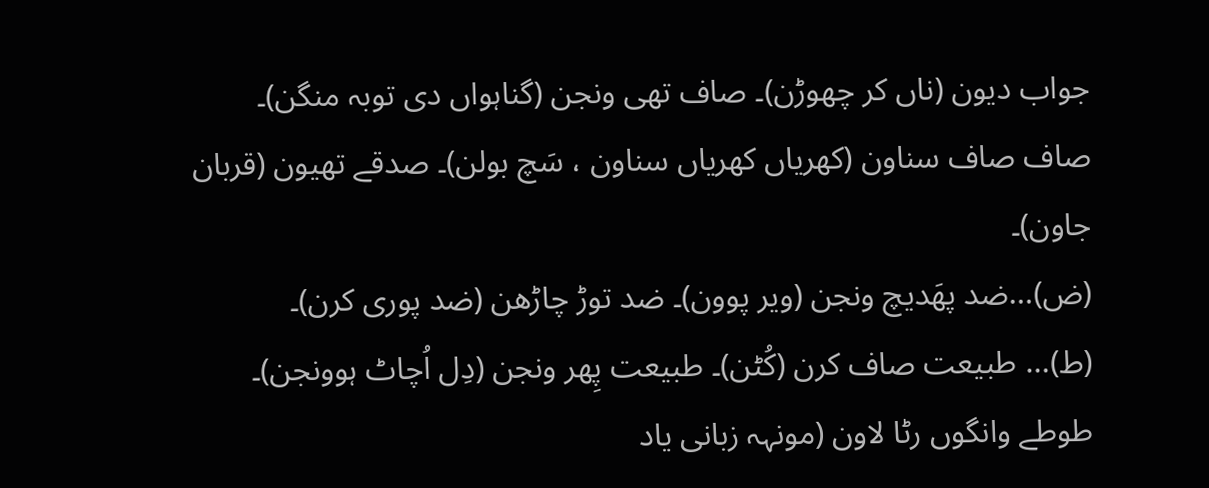جواب دیون (ناں کر چھوڑن)۔ صاف تھی ونجن (گناہواں دی توبہ منگن)۔ صاف صاف سناون (کھریاں کھریاں سناون ، سَچ بولن)۔ صدقے تھیون (قربان جاون)۔
(ض)…ضد پھَدیچ ونجن (ویر پوون)۔ ضد توڑ چاڑھن (ضد پوری کرن)۔
(ط)… طبیعت صاف کرن (کُٹن)۔ طبیعت پِھر ونجن (دِل اُچاٹ ہوونجن)۔ طوطے وانگوں رٹا لاون (مونہہ زبانی یاد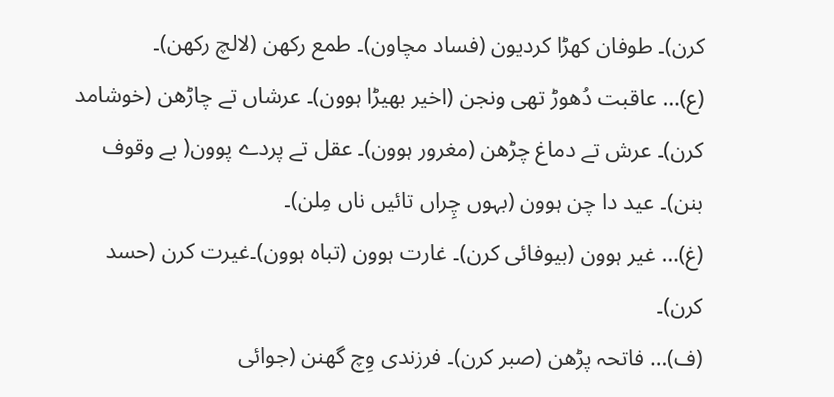کرن)۔ طوفان کھڑا کردیون (فساد مچاون)۔ طمع رکھن (لالچ رکھن)۔
(ع)… عاقبت دُھوڑ تھی ونجن (اخیر بھیڑا ہوون)۔ عرشاں تے چاڑھن (خوشامد کرن)۔ عرش تے دماغ چڑھن (مغرور ہوون)۔ عقل تے پردے پوون( بے وقوف بنن)۔ عید دا چن ہوون (بہوں چِراں تائیں ناں مِلن)۔
(غ)… غیر ہوون (بیوفائی کرن)۔ غارت ہوون (تباہ ہوون)۔غیرت کرن (حسد کرن)۔
(ف)… فاتحہ پڑھن (صبر کرن)۔ فرزندی وِچ گھنن (جوائی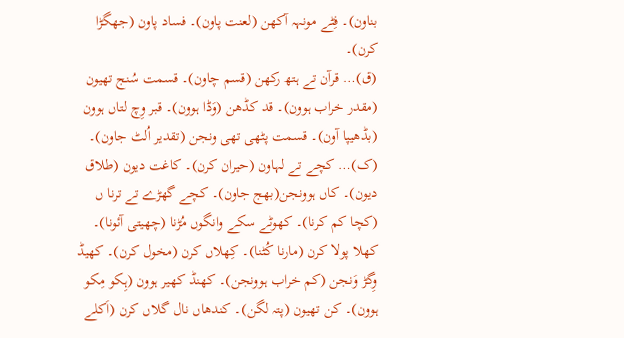بناون)۔ فِٹے مونہہ آکھن (لعنت پاون)۔ فساد پاون (جھگڑا کرن)۔
(ق)… قرآن تے ہتھ رکھن (قسم چاون)۔ قسمت سُنج تھیون (مقدر خراب ہوون)۔ قد کڈھن (وَڈا ہوون)۔ قبر وِچ لتاں ہوون (بڈھیپا آون)۔ قسمت پٹھی تھی ونجن (تقدیر اُلٹ جاون)۔
(ک)… کچے تے لہاون (حیران کرن)۔ کاغت دیون (طلاق دیون)۔ کاں ہوونجن(بھج جاون)۔ کچے گھڑے تے ترنا ں (کچا کم کرنا)۔ کھوٹے سکے وانگوں مُڑنا (چھیتی آئونا)۔ کھلا پولا کرن (مارنا کُٹنا)۔ کِھلاں کرن (مخول کرن)۔ کھیڈ وِگڑ وَنجن (کم خراب ہوونجن)۔ کھنڈ کھیر ہوون (ہِکو مِکو ہوون)۔ کن تھیون (پتہ لگن)۔ کندھاں نال گلاں کرن (اَکلے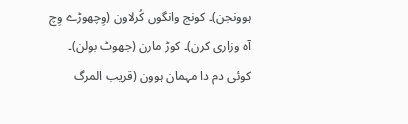ہوونجن)۔ کونج وانگوں کُرلاون (وِچھوڑے وِچ آہ وزاری کرن)۔ کوڑ مارن (جھوٹ بولن)۔ کوئی دم دا مہمان ہوون (قریب المرگ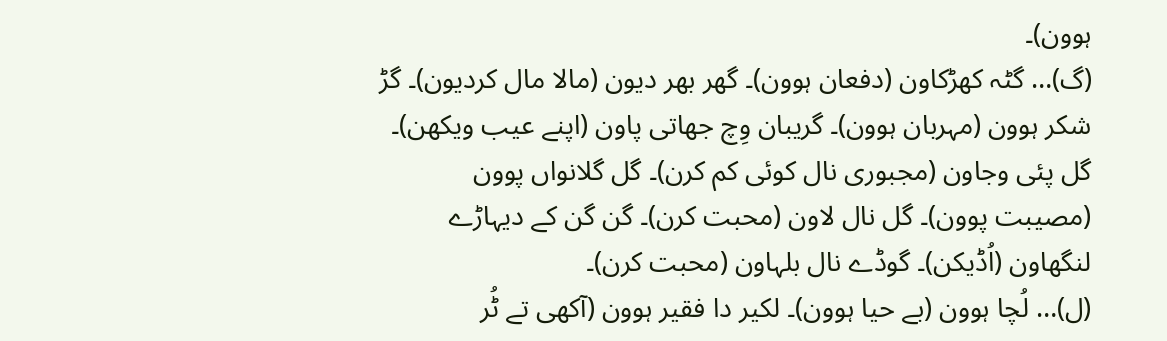ہوون)۔
(گ)… گٹہ کھڑکاون (دفعان ہوون)۔ گھر بھر دیون (مالا مال کردیون)۔ گڑ شکر ہوون (مہربان ہوون)۔ گریبان وِچ جھاتی پاون (اپنے عیب ویکھن)۔ گل پئی وجاون (مجبوری نال کوئی کم کرن)۔ گل گلانواں پوون (مصیبت پوون)۔ گل نال لاون (محبت کرن)۔ گن گن کے دیہاڑے لنگھاون (اُڈیکن)۔ گوڈے نال بلہاون (محبت کرن)۔
(ل)… لُچا ہوون (بے حیا ہوون)۔ لکیر دا فقیر ہوون (آکھی تے ٹُر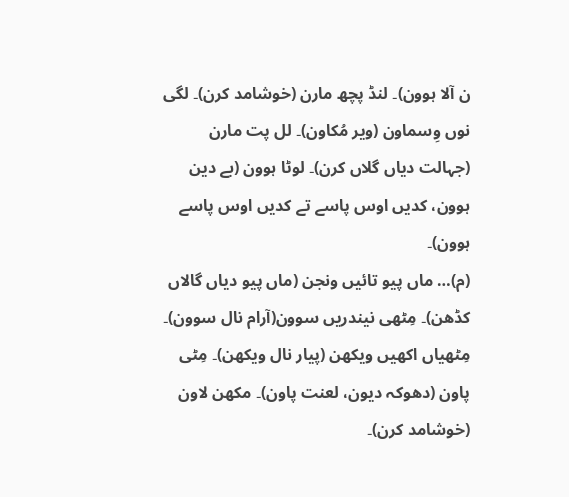ن آلا ہوون)۔ لنڈ پچھ مارن (خوشامد کرن)۔ لگی نوں وِسماون (ویر مُکاون)۔ لل پت مارن (جہالت دیاں گلاں کرن)۔ لوٹا ہوون (بے دین ہوون، کدیں اوس پاسے تے کدیں اوس پاسے ہوون)۔
(م)… ماں پیو تائیں ونجن (ماں پیو دیاں گالاں کڈھن)۔ مِٹھی نیندریں سوون(آرام نال سوون)۔ مِٹھیاں اکھیں ویکھن (پیار نال ویکھن)۔ مِٹی پاون (دھوکہ دیون، لعنت پاون)۔ مکھن لاون (خوشامد کرن)۔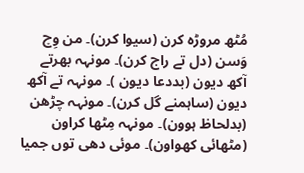مُٹھ مروڑہ کرن (سیوا کرن)۔ من وِچ وَسن (دل تے راج کرن)۔ مونہہ بھرتے آکھ دیون (بددعا دیون )۔ مونہہ تے آکھ دیون (ساہمنے گل کرن)۔ مونہہ چڑھن (بدلحاظ ہوون)۔ مونہہ مِٹھا کراون (مٹھائی کھواون)۔ موئی دھی توں جمیا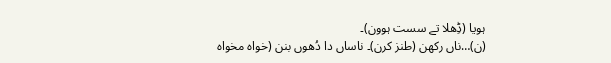ہویا (ڈِھلا تے سست ہوون)۔
(ن)…ناں رکھن (طنز کرن)۔ ناساں دا دُھوں بنن (خواہ مخواہ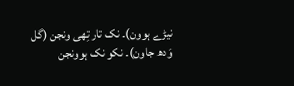نیڑے ہوون)۔ نک تار تِھی ونجن (گل وَدھ جاون)۔ نکو نک ہوونجن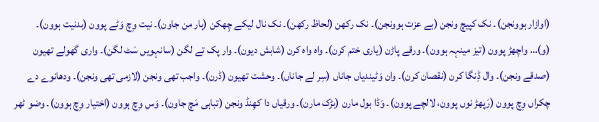(اوازار ہوونجن)۔ نک کپیچ ونجن (بے عزت ہوونجن)۔ نک رکھن (لحاظ رکھن)۔ نک نال لیکے چِھکن (ہار من جاون)۔ نیت وِچ وَٹے پوون (بدنیت ہوون)۔
(و)… واچھڑ پوون (تیز مینہہ ہوون)۔ ورقے پاڑن (یاری ختم کرن)۔ واہ واہ کرن (شابش دیون)۔ وار پک تے لگن (سانہویں سَٹ لگن)۔ واری گھولے تھیون (صدقے ونجن)۔ وال ڈِنگا کرن (نقصان کرن)۔ وان وَٹیندیاں جاناں (سِر لے جاناں)۔ وحشت تھیون (ڈرن)۔ واجب تھی ونجن (لازمی تھی ونجن)۔ ودھانوے دے چکراں وِچ پوون (رَپھڑ نوں پوون، لالچے پوون)۔ وَڈا بول مارن (بڑک مارن)۔ ورقیاں دا کھِنڈ ونجن (تباہی مَچ جاون)۔ وَس وِچ ہوون (اختیار وِچ ہوون)۔ وضو ٹھر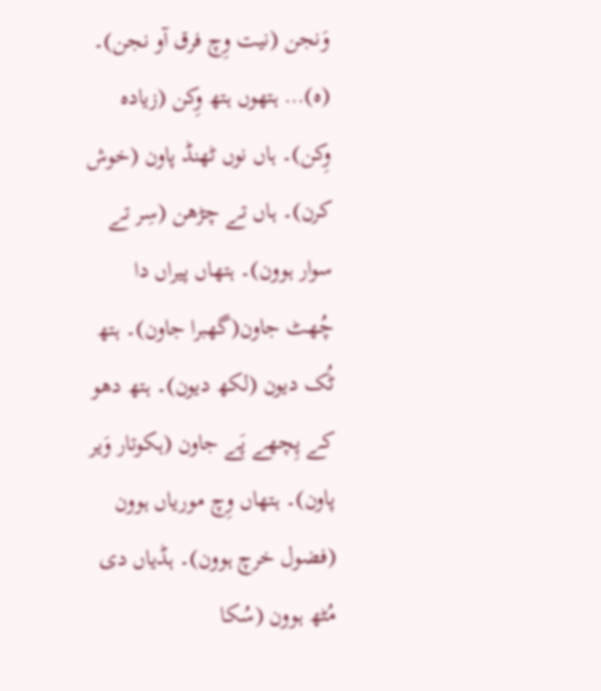وَنجن (نیت وِچ فرق آو نجن)۔
(ہ)… ہتھوں ہتھ وِکن (زیادہ وِکن)۔ ہاں نوں ٹھنڈ پاون (خوش کرن)۔ ہاں تے چڑھن (سِر تے سوار ہوون)۔ ہتھاں پیراں دا چُھٹ جاون(گھبرا جاون)۔ ہتھ ٹُک دیون (لکھ دیون)۔ ہتھ دھو کے پِچھے پَے جاون (ہکوتار وَیر پاون)۔ ہتھاں وِچ موریاں ہوون (فضول خرچ ہوون)۔ ہڈیاں دی مُٹھ ہوون (سُکا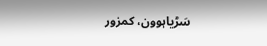سَڑیاہوون، کمزور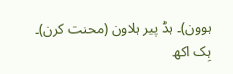ہوون)۔ ہڈ پیر ہلاون (محنت کرن)۔ ہِک اکھ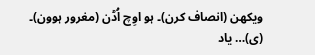ویکھن (انصاف کرن)۔ ہو اوِچ اُڈن (مغرور ہوون)۔
(ی)… یاد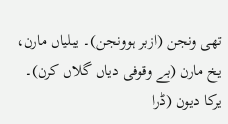تھی ونجن (ازبر ہوونجن)۔ یبلیاں مارن، یخ مارن (بے وقوفی دیاں گلاں کرن)۔ یرکا دیون (ڈرا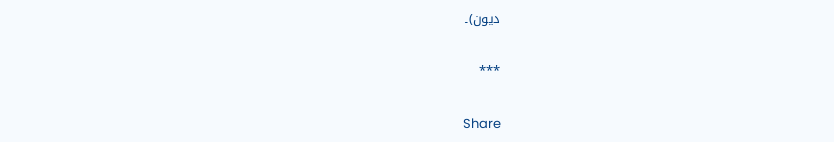دیون)۔

٭٭٭

Share